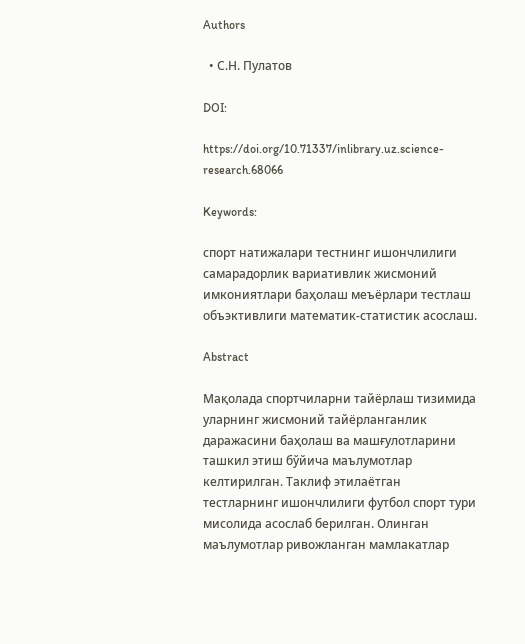Authors

  • С.Н. Пулатов

DOI:

https://doi.org/10.71337/inlibrary.uz.science-research.68066

Keywords:

спорт натижалари тестнинг ишончлилиги самарадорлик вариативлик жисмоний имкониятлари баҳолаш меъёрлари тестлаш объэктивлиги математик-статистик асослаш.

Abstract

Мақолада спортчиларни тайёрлаш тизимида уларнинг жисмоний тайёрланганлик даражасини баҳолаш ва машғулотларини ташкил этиш бўйича маълумотлар келтирилган. Таклиф этилаётган тестларнинг ишончлилиги футбол спорт тури мисолида асослаб берилган. Олинган маълумотлар ривожланган мамлакатлар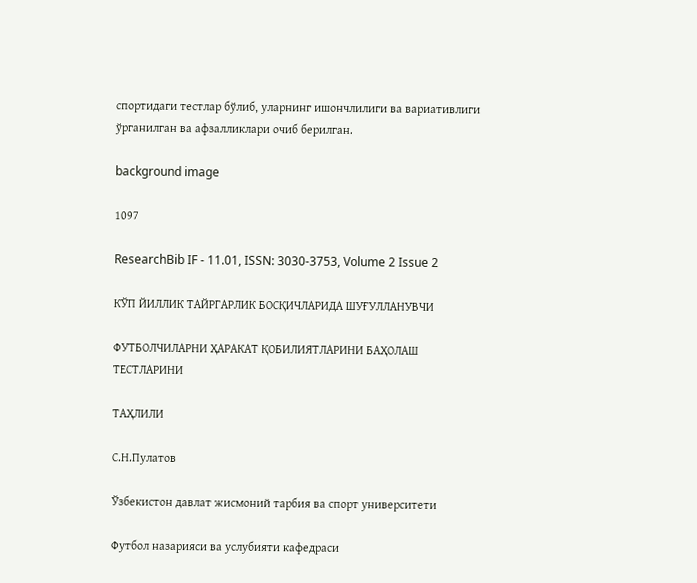спортидаги тестлар бўлиб, уларнинг ишончлилиги ва вариативлиги ўрганилган ва афзалликлари очиб берилган.

background image

1097

ResearchBib IF - 11.01, ISSN: 3030-3753, Volume 2 Issue 2

КЎП ЙИЛЛИК ТАЙРГАРЛИК БОСҚИЧЛАРИДА ШУҒУЛЛАНУВЧИ

ФУТБОЛЧИЛАРНИ ҲАРАКАТ ҚОБИЛИЯТЛАРИНИ БАҲОЛАШ ТЕСТЛАРИНИ

ТАҲЛИЛИ

С.Н.Пулатов

Ўзбекистон давлат жисмоний тарбия ва спорт университети

Футбол назарияси ва услубияти кафедраси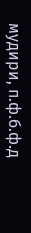мудири, п.ф.б.ф.д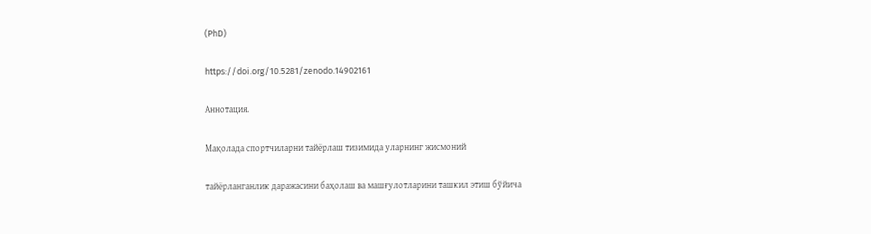(PhD)

https://doi.org/10.5281/zenodo.14902161

Аннотация.

Мақолада спортчиларни тайёрлаш тизимида уларнинг жисмоний

тайёрланганлик даражасини баҳолаш ва машғулотларини ташкил этиш бўйича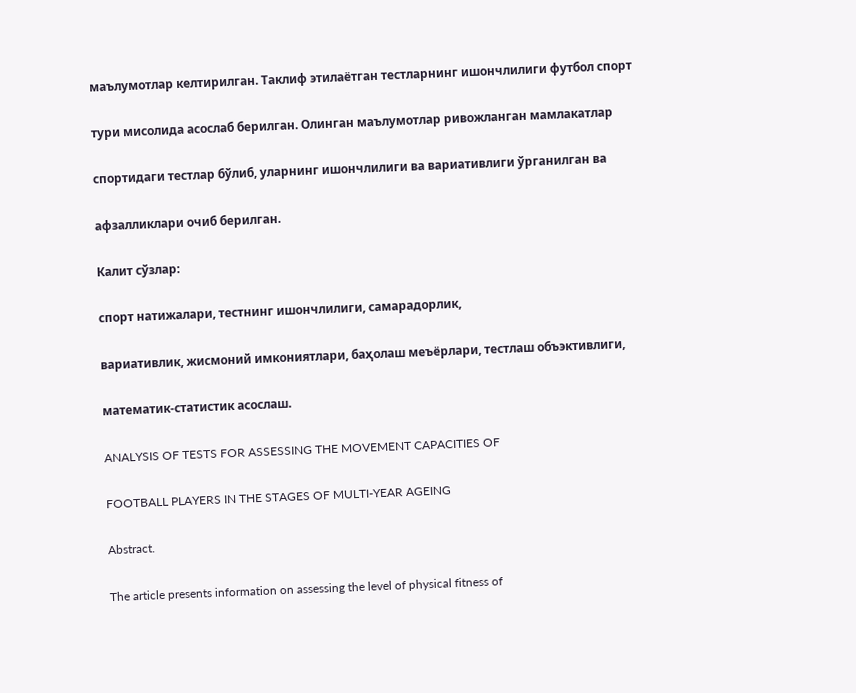маълумотлар келтирилган. Таклиф этилаётган тестларнинг ишончлилиги футбол спорт

тури мисолида асослаб берилган. Олинган маълумотлар ривожланган мамлакатлар

спортидаги тестлар бўлиб, уларнинг ишончлилиги ва вариативлиги ўрганилган ва

афзалликлари очиб берилган.

Калит сўзлар:

спорт натижалари, тестнинг ишончлилиги, самарадорлик,

вариативлик, жисмоний имкониятлари, баҳолаш меъёрлари, тестлаш объэктивлиги,

математик-статистик асослаш.

ANALYSIS OF TESTS FOR ASSESSING THE MOVEMENT CAPACITIES OF

FOOTBALL PLAYERS IN THE STAGES OF MULTI-YEAR AGEING

Abstract.

The article presents information on assessing the level of physical fitness of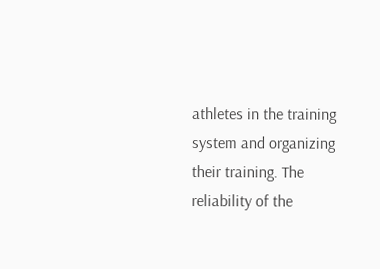athletes in the training system and organizing their training. The reliability of the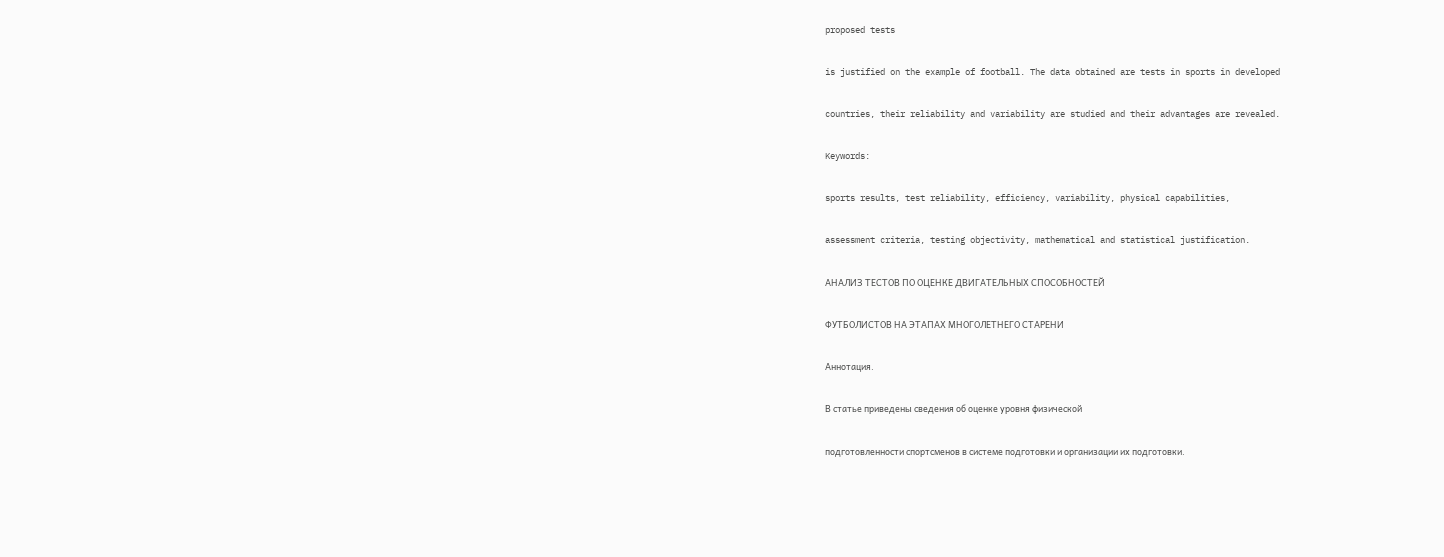proposed tests

is justified on the example of football. The data obtained are tests in sports in developed

countries, their reliability and variability are studied and their advantages are revealed.

Keywords:

sports results, test reliability, efficiency, variability, physical capabilities,

assessment criteria, testing objectivity, mathematical and statistical justification.

АНАЛИЗ ТЕСТОВ ПО ОЦЕНКЕ ДВИГАТЕЛЬНЫХ СПОСОБНОСТЕЙ

ФУТБОЛИСТОВ НА ЭТАПАХ МНОГОЛЕТНЕГО СТАРЕНИ

Аннотация.

В статье приведены сведения об оценке уровня физической

подготовленности спортсменов в системе подготовки и организации их подготовки.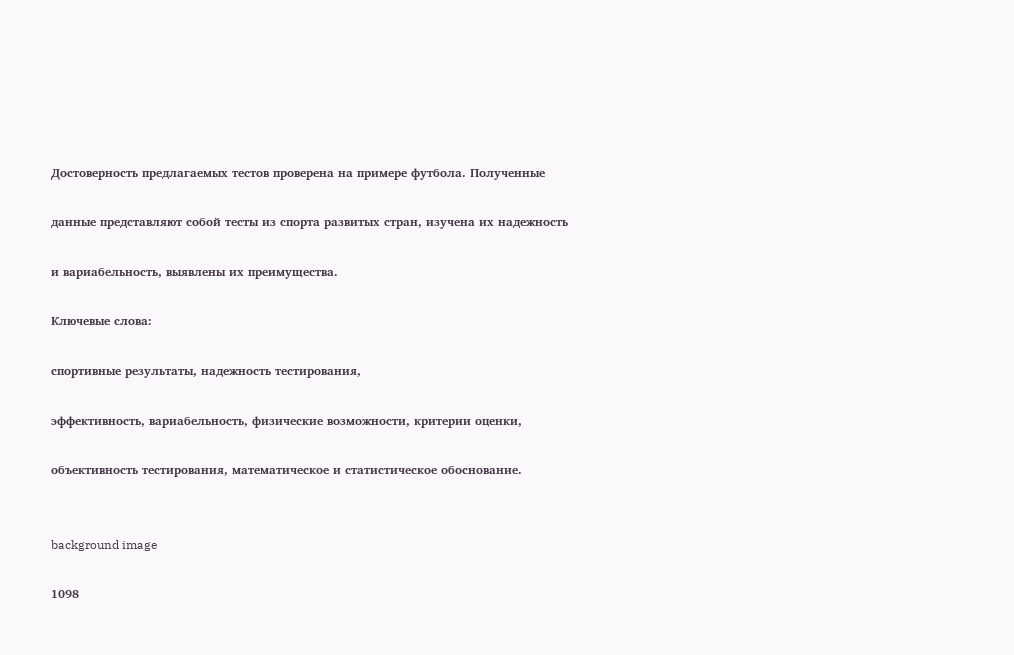Достоверность предлагаемых тестов проверена на примере футбола. Полученные

данные представляют собой тесты из спорта развитых стран, изучена их надежность

и вариабельность, выявлены их преимущества.

Ключевые слова:

спортивные результаты, надежность тестирования,

эффективность, вариабельность, физические возможности, критерии оценки,

объективность тестирования, математическое и статистическое обоснование.


background image

1098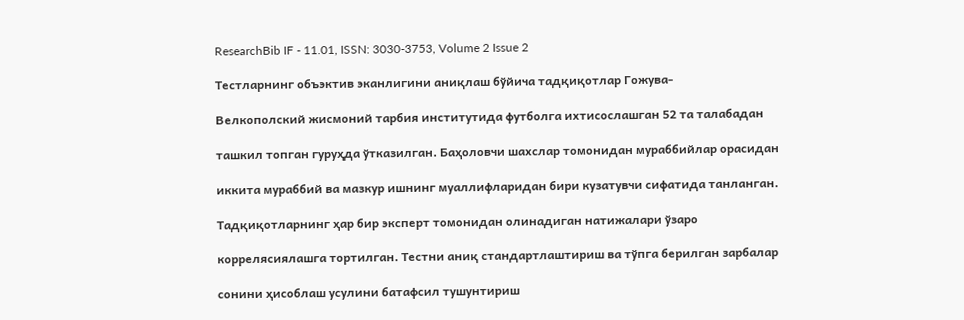ResearchBib IF - 11.01, ISSN: 3030-3753, Volume 2 Issue 2

Тестларнинг объэктив эканлигини аниқлаш бўйича тадқиқотлар Гожува-

Велкополский жисмоний тарбия институтида футболга ихтисослашган 52 та талабадан

ташкил топган гуруҳда ўтказилган. Баҳоловчи шахслар томонидан мураббийлар орасидан

иккита мураббий ва мазкур ишнинг муаллифларидан бири кузатувчи сифатида танланган.

Тадқиқотларнинг ҳар бир эксперт томонидан олинадиган натижалари ўзаро

коррелясиялашга тортилган. Тестни аниқ стандартлаштириш ва тўпга берилган зарбалар

сонини ҳисоблаш усулини батафсил тушунтириш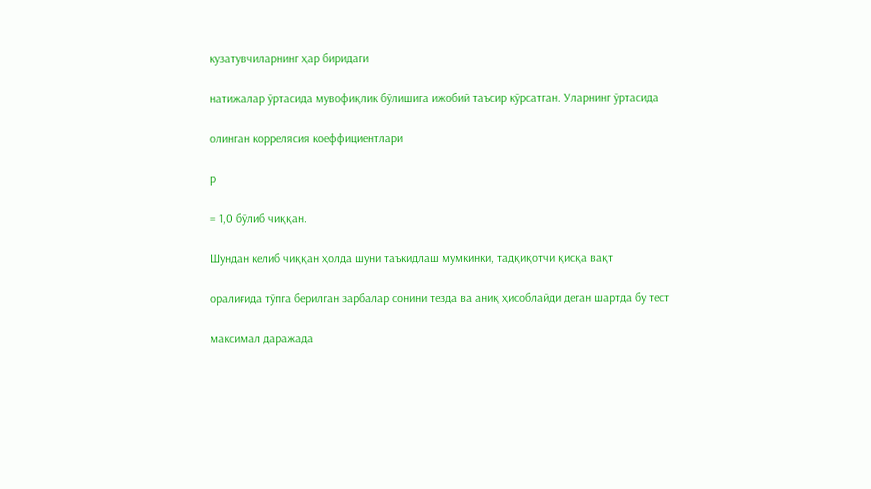кузатувчиларнинг ҳар биридаги

натижалар ўртасида мувофиқлик бўлишига ижобий таъсир кўрсатган. Уларнинг ўртасида

олинган коррелясия коеффициентлари

р

= 1,0 бўлиб чиққан.

Шундан келиб чиққан ҳолда шуни таъкидлаш мумкинки, тадқиқотчи қисқа вақт

оралиғида тўпга берилган зарбалар сонини тезда ва аниқ ҳисоблайди деган шартда бу тест

максимал даражада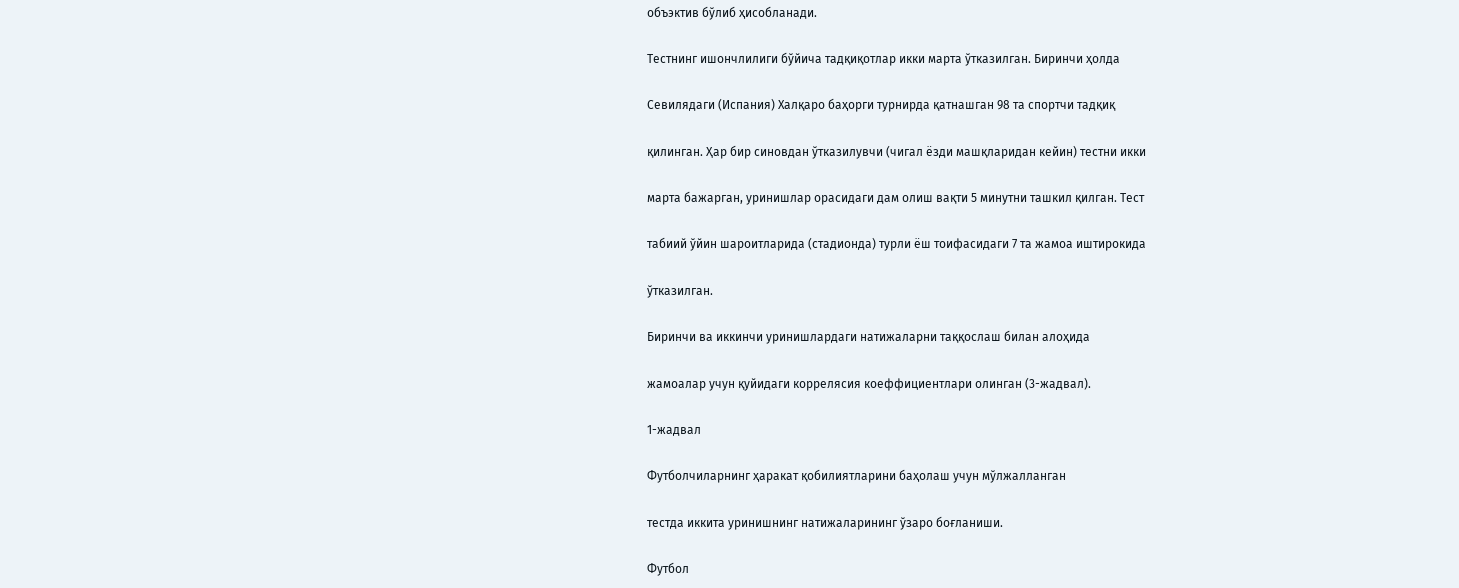объэктив бўлиб ҳисобланади.

Тестнинг ишончлилиги бўйича тадқиқотлар икки марта ўтказилган. Биринчи ҳолда

Севилядаги (Испания) Халқаро баҳорги турнирда қатнашган 98 та спортчи тадқиқ

қилинган. Ҳар бир синовдан ўтказилувчи (чигал ёзди машқларидан кейин) тестни икки

марта бажарган, уринишлар орасидаги дам олиш вақти 5 минутни ташкил қилган. Тест

табиий ўйин шароитларида (стадионда) турли ёш тоифасидаги 7 та жамоа иштирокида

ўтказилган.

Биринчи ва иккинчи уринишлардаги натижаларни таққослаш билан алоҳида

жамоалар учун қуйидаги коррелясия коеффициентлари олинган (3-жадвал).

1-жадвал

Футболчиларнинг ҳаракат қобилиятларини баҳолаш учун мўлжалланган

тестда иккита уринишнинг натижаларининг ўзаро боғланиши.

Футбол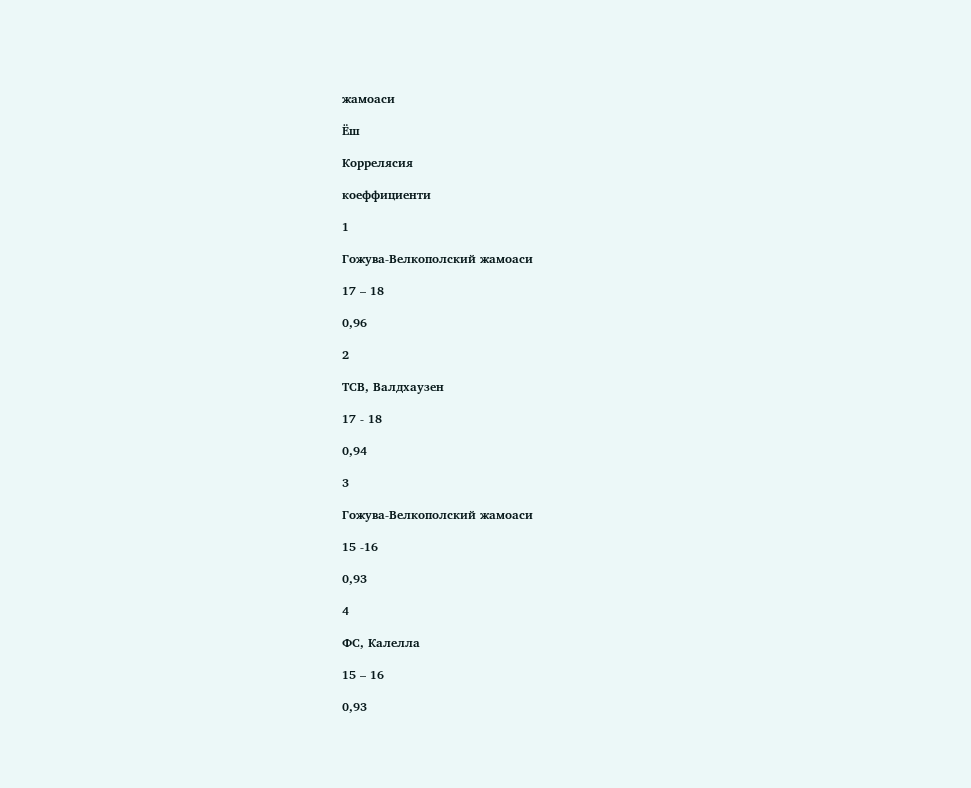жамоаси

Ёш

Коррелясия

коеффициенти

1

Гожува-Велкополский жамоаси

17 – 18

0,96

2

ТСВ, Валдхаузен

17 - 18

0,94

3

Гожува-Велкополский жамоаси

15 -16

0,93

4

ФС, Калелла

15 – 16

0,93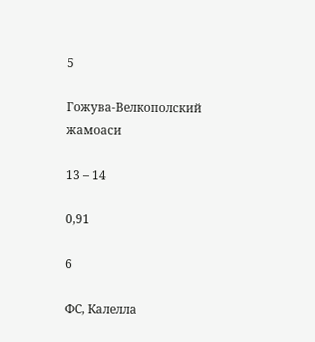5

Гожува-Велкополский жамоаси

13 – 14

0,91

6

ФС, Калелла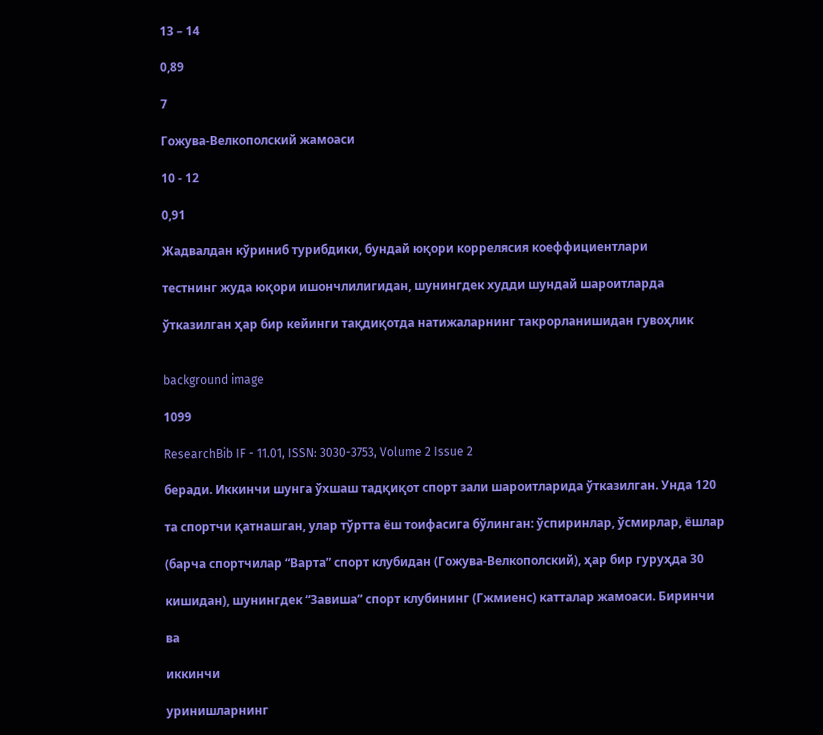13 – 14

0,89

7

Гожува-Велкополский жамоаси

10 - 12

0,91

Жадвалдан кўриниб турибдики, бундай юқори коррелясия коеффициентлари

тестнинг жуда юқори ишончлилигидан, шунингдек худди шундай шароитларда

ўтказилган ҳар бир кейинги тақдиқотда натижаларнинг такрорланишидан гувоҳлик


background image

1099

ResearchBib IF - 11.01, ISSN: 3030-3753, Volume 2 Issue 2

беради. Иккинчи шунга ўхшаш тадқиқот спорт зали шароитларида ўтказилган. Унда 120

та спортчи қатнашган, улар тўртта ёш тоифасига бўлинган: ўспиринлар, ўсмирлар, ёшлар

(барча спортчилар “Варта” спорт клубидан (Гожува-Велкополский), ҳар бир гуруҳда 30

кишидан), шунингдек “Завиша” спорт клубининг (Гжмиенс) катталар жамоаси. Биринчи

ва

иккинчи

уринишларнинг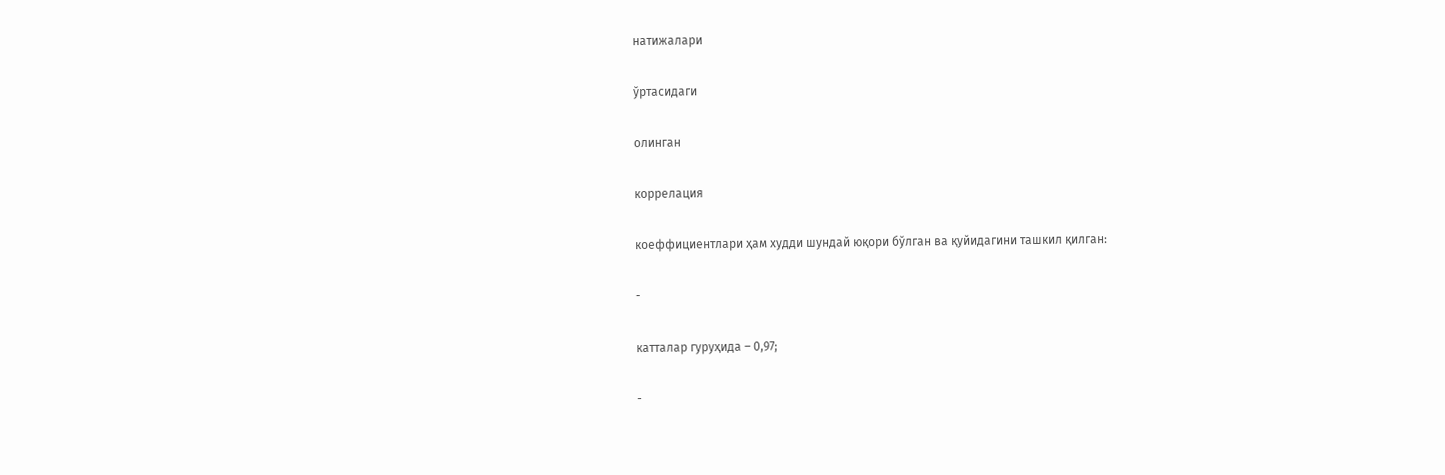натижалари

ўртасидаги

олинган

коррелация

коеффициентлари ҳам худди шундай юқори бўлган ва қуйидагини ташкил қилган:

-

катталар гуруҳида – 0,97;

-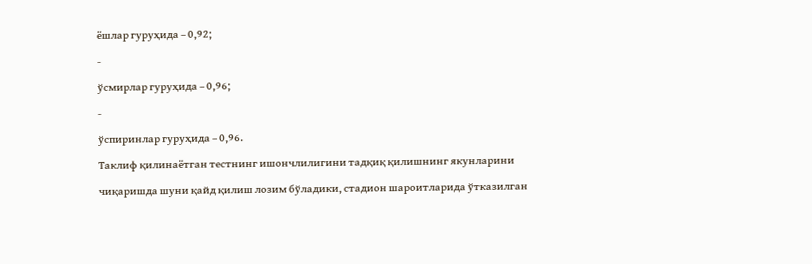ёшлар гуруҳида – 0,92;

-

ўсмирлар гуруҳида – 0,96;

-

ўспиринлар гуруҳида – 0,96.

Таклиф қилинаётган тестнинг ишончлилигини тадқиқ қилишнинг якунларини

чиқаришда шуни қайд қилиш лозим бўладики, стадион шароитларида ўтказилган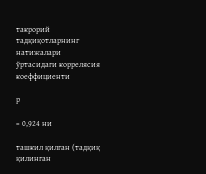такрорий тадқиқотларнинг натижалари ўртасидаги коррелясия коеффициенти

р

= 0,924 ни

ташкил қилган (тадқиқ қилинган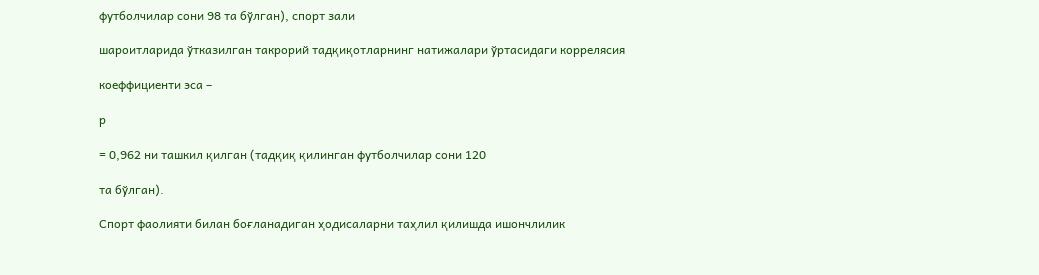футболчилар сони 98 та бўлган), спорт зали

шароитларида ўтказилган такрорий тадқиқотларнинг натижалари ўртасидаги коррелясия

коеффициенти эса –

р

= 0,962 ни ташкил қилган (тадқиқ қилинган футболчилар сони 120

та бўлган).

Спорт фаолияти билан боғланадиган ҳодисаларни таҳлил қилишда ишончлилик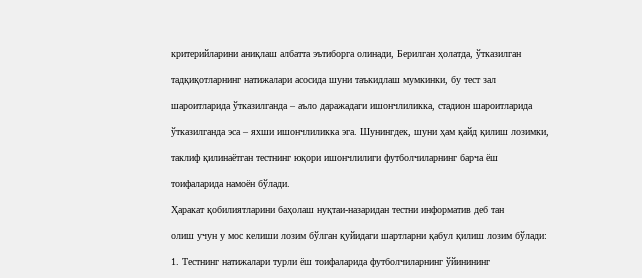критерийларини аниқлаш албатта эътиборга олинади, Берилган ҳолатда, ўтказилган

тадқиқотларнинг натижалари асосида шуни таъкидлаш мумкинки, бу тест зал

шароитларида ўтказилганда – аъло даражадаги ишончлиликка, стадион шароитларида

ўтказилганда эса – яхши ишончлиликка эга. Шунингдек, шуни ҳам қайд қилиш лозимки,

таклиф қилинаётган тестнинг юқори ишончлилиги футболчиларнинг барча ёш

тоифаларида намоён бўлади.

Ҳаракат қобилиятларини баҳолаш нуқтаи-назаридан тестни информатив деб тан

олиш учун у мос келиши лозим бўлган қуйидаги шартларни қабул қилиш лозим бўлади:

1. Тестнинг натижалари турли ёш тоифаларида футболчиларнинг ўйинининг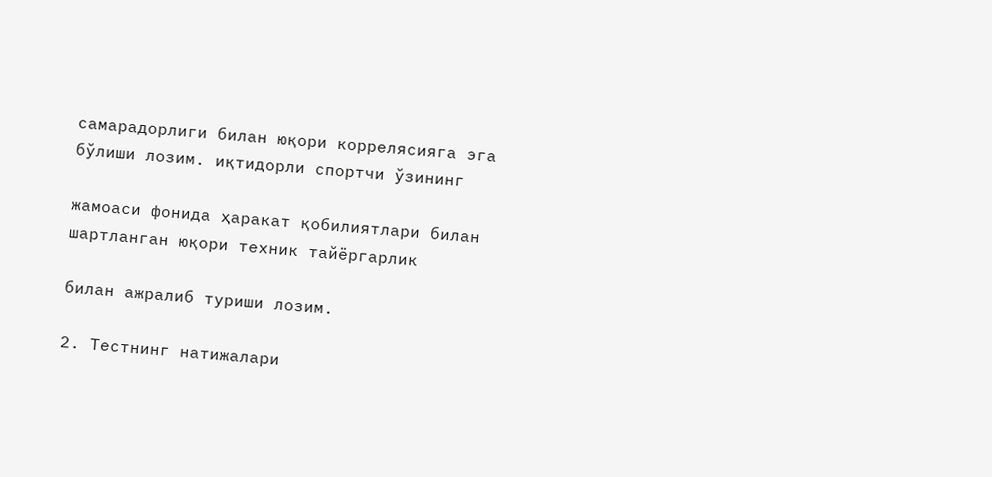самарадорлиги билан юқори коррелясияга эга бўлиши лозим. иқтидорли спортчи ўзининг

жамоаси фонида ҳаракат қобилиятлари билан шартланган юқори техник тайёргарлик

билан ажралиб туриши лозим.

2. Тестнинг натижалари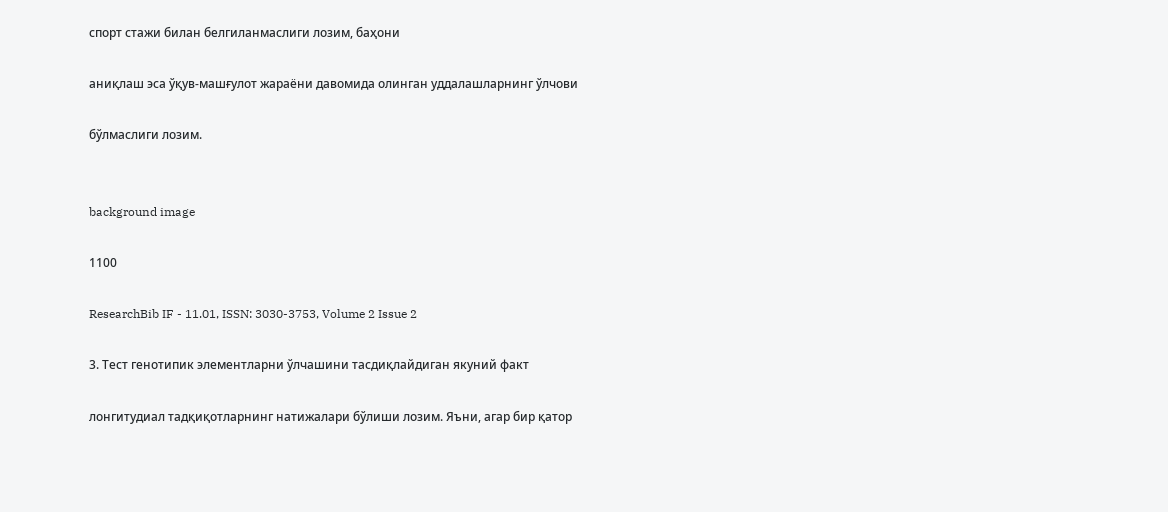спорт стажи билан белгиланмаслиги лозим, баҳони

аниқлаш эса ўқув-машғулот жараёни давомида олинган уддалашларнинг ўлчови

бўлмаслиги лозим.


background image

1100

ResearchBib IF - 11.01, ISSN: 3030-3753, Volume 2 Issue 2

3. Тест генотипик элементларни ўлчашини тасдиқлайдиган якуний факт

лонгитудиал тадқиқотларнинг натижалари бўлиши лозим. Яъни, агар бир қатор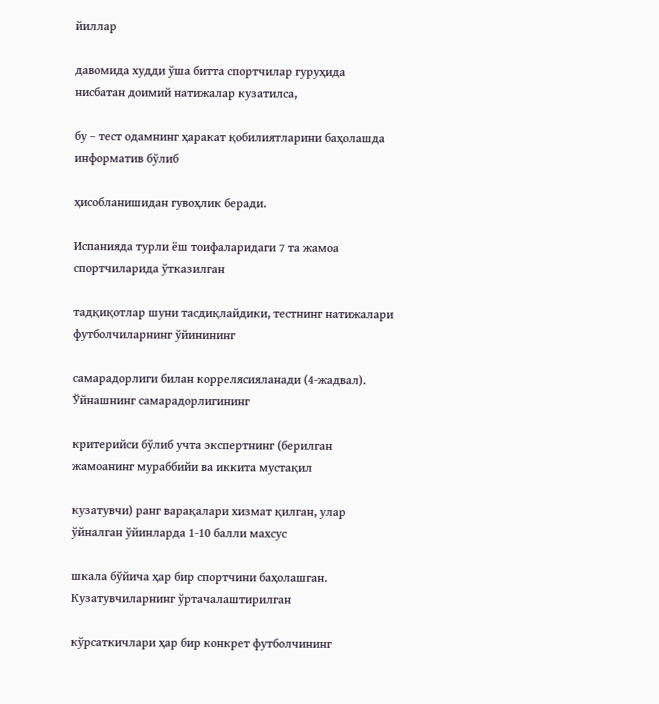йиллар

давомида худди ўша битта спортчилар гуруҳида нисбатан доимий натижалар кузатилса,

бу – тест одамнинг ҳаракат қобилиятларини баҳолашда информатив бўлиб

ҳисобланишидан гувоҳлик беради.

Испанияда турли ёш тоифаларидаги 7 та жамоа спортчиларида ўтказилган

тадқиқотлар шуни тасдиқлайдики, тестнинг натижалари футболчиларнинг ўйинининг

самарадорлиги билан коррелясияланади (4-жадвал). Ўйнашнинг самарадорлигининг

критерийси бўлиб учта экспертнинг (берилган жамоанинг мураббийи ва иккита мустақил

кузатувчи) ранг варақалари хизмат қилган, улар ўйналган ўйинларда 1-10 балли махсус

шкала бўйича ҳар бир спортчини баҳолашган. Кузатувчиларнинг ўртачалаштирилган

кўрсаткичлари ҳар бир конкрет футболчининг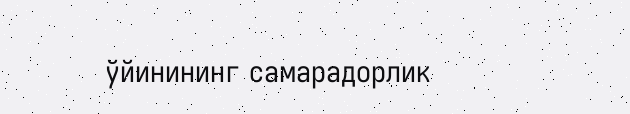ўйинининг самарадорлик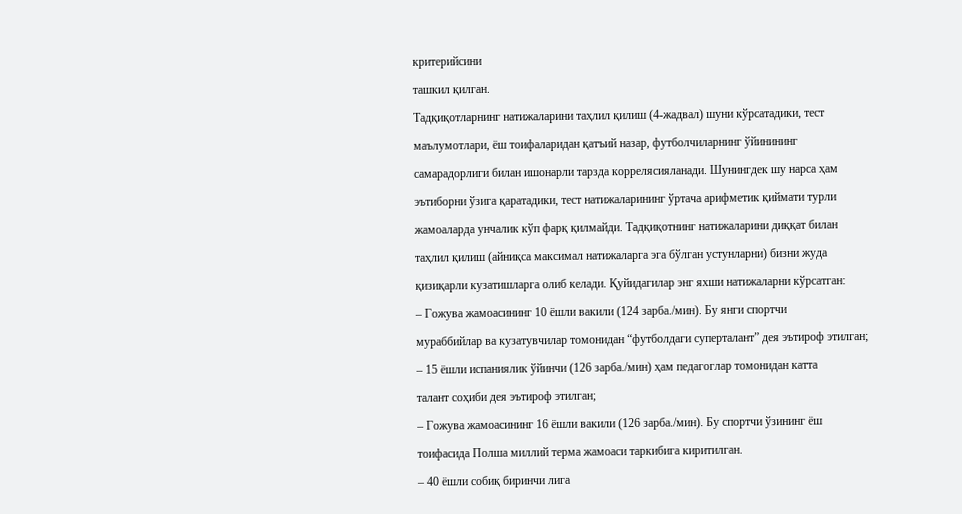критерийсини

ташкил қилган.

Тадқиқотларнинг натижаларини таҳлил қилиш (4-жадвал) шуни кўрсатадики, тест

маълумотлари, ёш тоифаларидан қатъий назар, футболчиларнинг ўйинининг

самарадорлиги билан ишонарли тарзда коррелясияланади. Шунингдек шу нарса ҳам

эътиборни ўзига қаратадики, тест натижаларининг ўртача арифметик қиймати турли

жамоаларда унчалик кўп фарқ қилмайди. Тадқиқотнинг натижаларини диққат билан

таҳлил қилиш (айниқса максимал натижаларга эга бўлган устунларни) бизни жуда

қизиқарли кузатишларга олиб келади. Қуйидагилар энг яхши натижаларни кўрсатган:

– Гожува жамоасининг 10 ёшли вакили (124 зарба./мин). Бу янги спортчи

мураббийлар ва кузатувчилар томонидан “футболдаги суперталант” дея эътироф этилган;

– 15 ёшли испаниялик ўйинчи (126 зарба./мин) ҳам педагоглар томонидан катта

талант соҳиби дея эътироф этилган;

– Гожува жамоасининг 16 ёшли вакили (126 зарба./мин). Бу спортчи ўзининг ёш

тоифасида Полша миллий терма жамоаси таркибига киритилган.

– 40 ёшли собиқ биринчи лига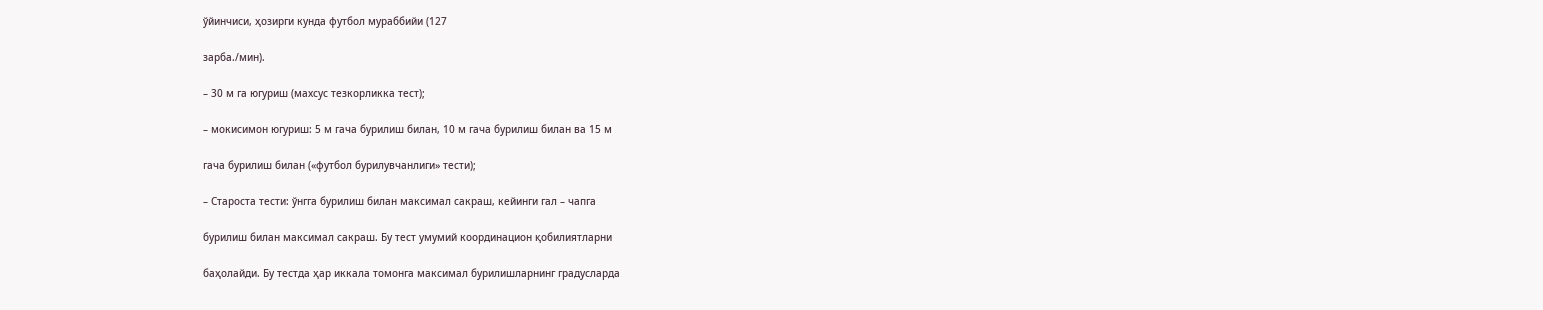ўйинчиси, ҳозирги кунда футбол мураббийи (127

зарба./мин).

– 30 м га югуриш (махсус тезкорликка тест);

– мокисимон югуриш: 5 м гача бурилиш билан, 10 м гача бурилиш билан ва 15 м

гача бурилиш билан («футбол бурилувчанлиги» тести);

– Староста тести: ўнгга бурилиш билан максимал сакраш, кейинги гал – чапга

бурилиш билан максимал сакраш. Бу тест умумий координацион қобилиятларни

баҳолайди. Бу тестда ҳар иккала томонга максимал бурилишларнинг градусларда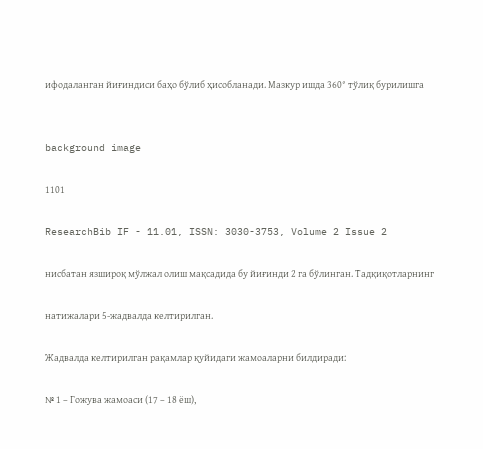ифодаланган йиғиндиси баҳо бўлиб ҳисобланади. Мазкур ишда 360° тўлиқ бурилишга


background image

1101

ResearchBib IF - 11.01, ISSN: 3030-3753, Volume 2 Issue 2

нисбатан язшироқ мўлжал олиш мақсадида бу йиғинди 2 га бўлинган. Тадқиқотларнинг

натижалари 5-жадвалда келтирилган.

Жадвалда келтирилган рақамлар қуйидаги жамоаларни билдиради:

№ 1 – Гожува жамоаси (17 – 18 ёш),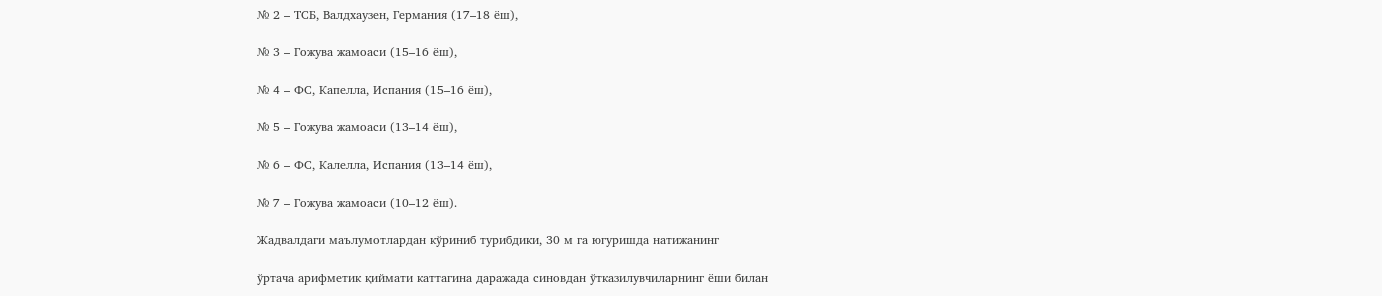№ 2 – ТСБ, Валдхаузен, Германия (17–18 ёш),

№ 3 – Гожува жамоаси (15–16 ёш),

№ 4 – ФС, Капелла, Испания (15–16 ёш),

№ 5 – Гожува жамоаси (13–14 ёш),

№ 6 – ФС, Калелла, Испания (13–14 ёш),

№ 7 – Гожува жамоаси (10–12 ёш).

Жадвалдаги маълумотлардан кўриниб турибдики, 30 м га югуришда натижанинг

ўртача арифметик қиймати каттагина даражада синовдан ўтказилувчиларнинг ёши билан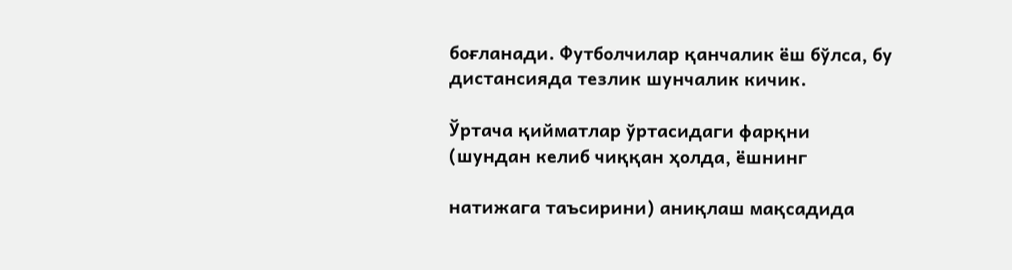боғланади. Футболчилар қанчалик ёш бўлса, бу дистансияда тезлик шунчалик кичик.

Ўртача қийматлар ўртасидаги фарқни (шундан келиб чиққан ҳолда, ёшнинг

натижага таъсирини) аниқлаш мақсадида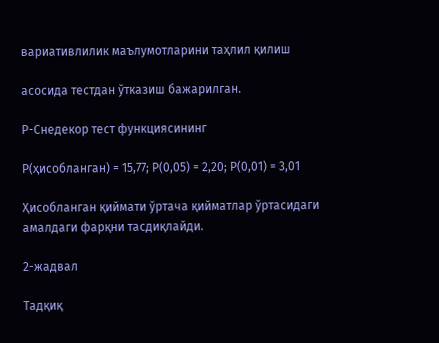вариативлилик маълумотларини таҳлил қилиш

асосида тестдан ўтказиш бажарилган.

Р-Снедекор тест функциясининг

Р(ҳисобланган) = 15,77; Р(0,05) = 2,20; Р(0,01) = 3,01

Ҳисобланган қиймати ўртача қийматлар ўртасидаги амалдаги фарқни тасдиқлайди.

2-жадвал

Тадқиқ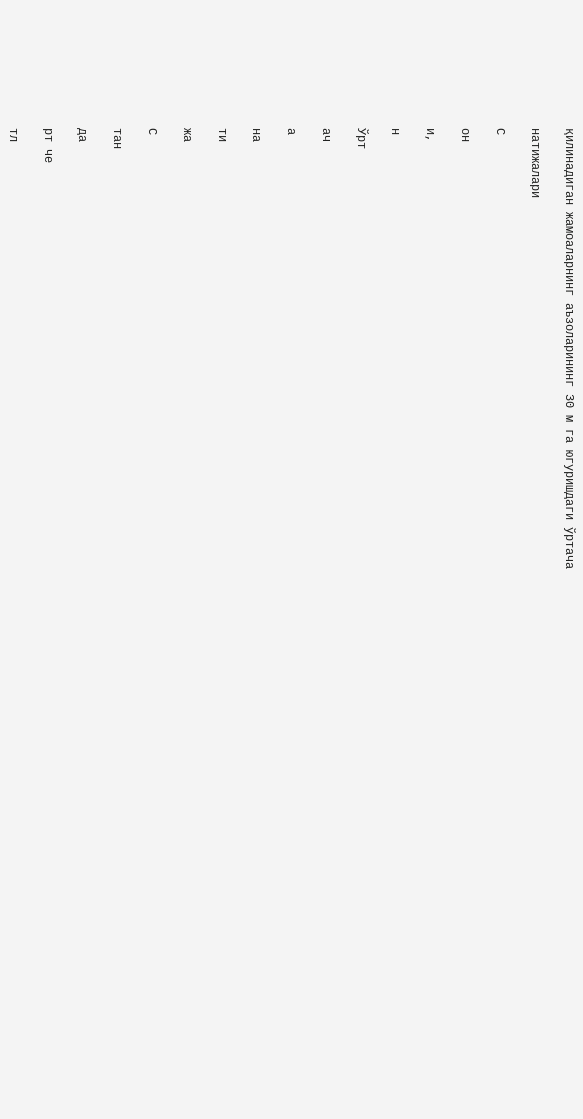қилинадиган жамоаларнинг аъзоларининг 30 м га югуришдаги ўртача

натижалари

С

он

и,

н

Ўрт

ач

а

на

ти

жа

С

тан

да

рт че

тл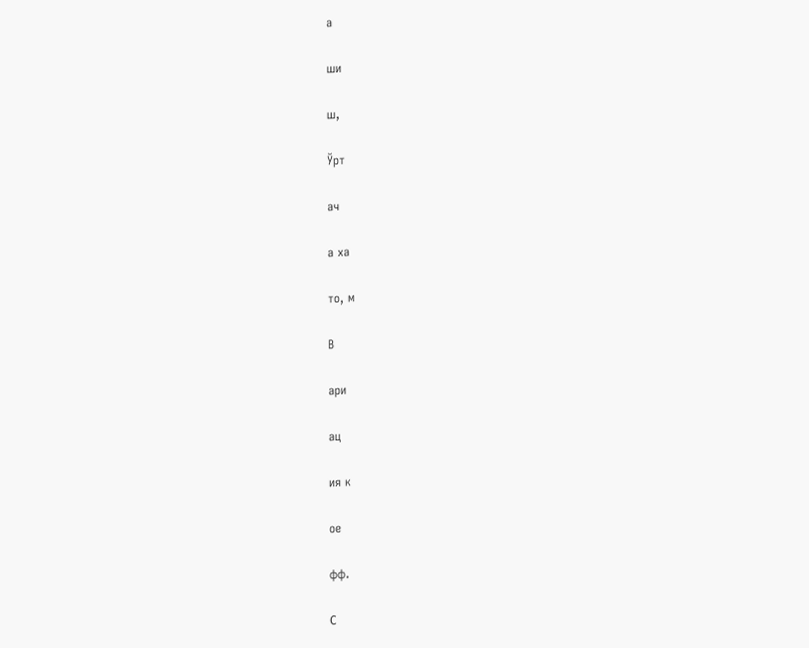а

ши

ш,

Ўрт

ач

а ха

то, м

В

ари

ац

ия к

ое

фф.

C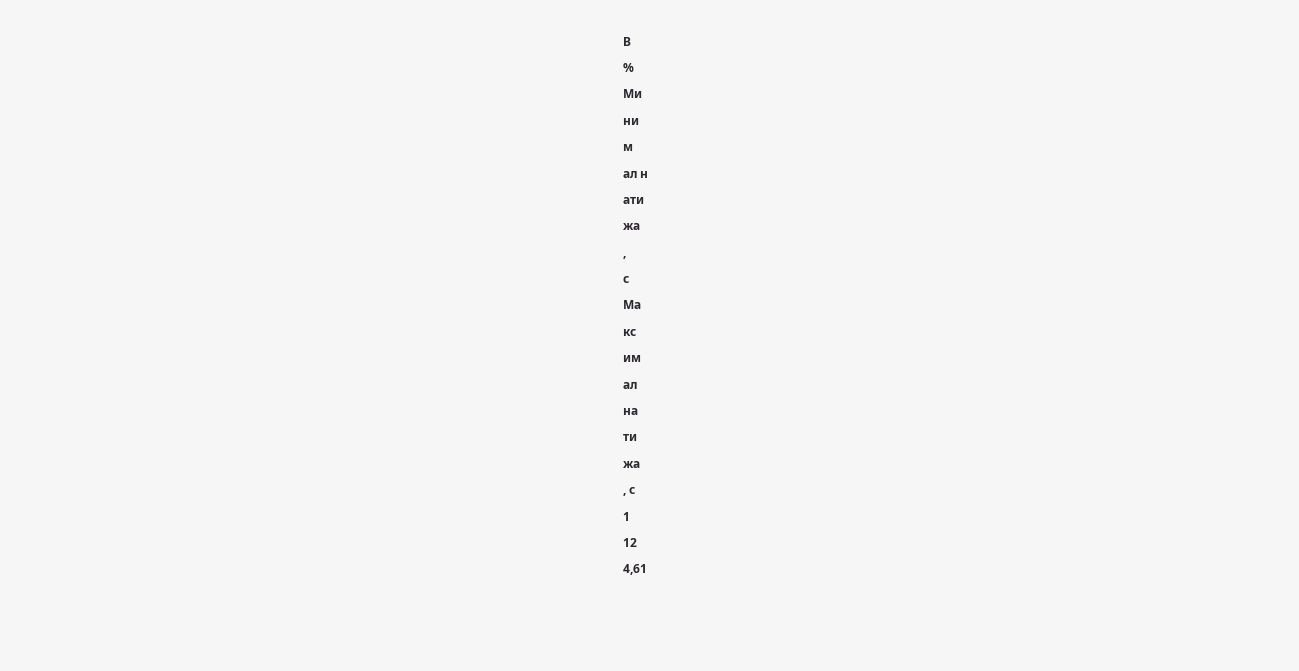В

%

Ми

ни

м

ал н

ати

жа

,

с

Ма

кс

им

ал

на

ти

жа

, с

1

12

4,61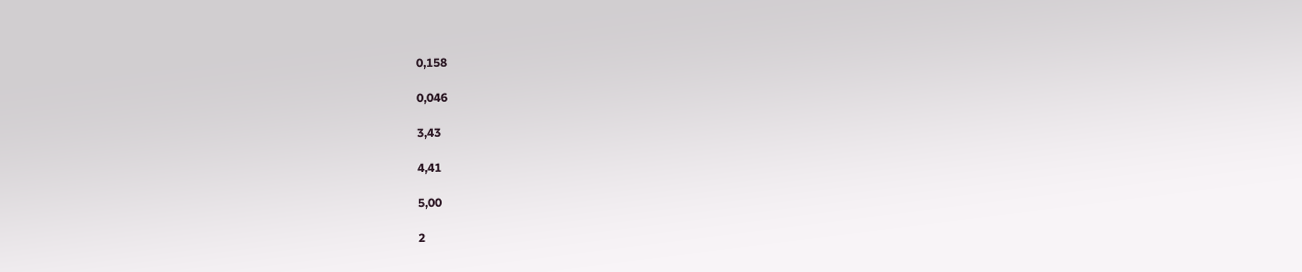0,158

0,046

3,43

4,41

5,00

2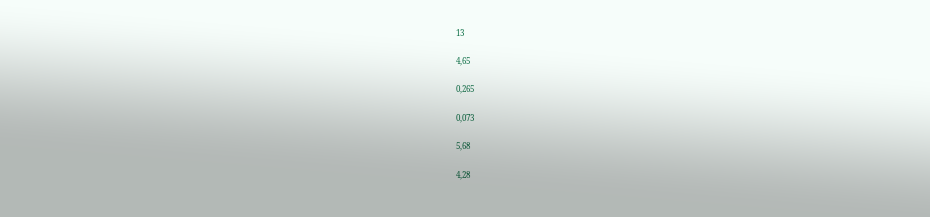13

4,65

0,265

0,073

5,68

4,28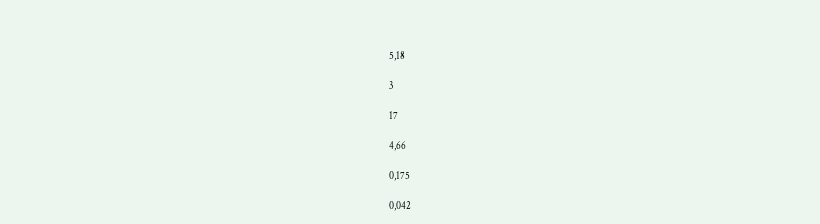5,18

3

17

4,66

0,175

0,042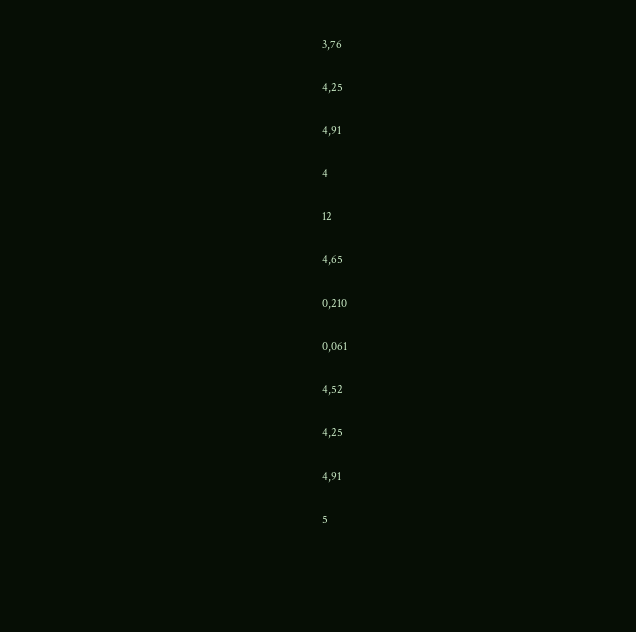3,76

4,25

4,91

4

12

4,65

0,210

0,061

4,52

4,25

4,91

5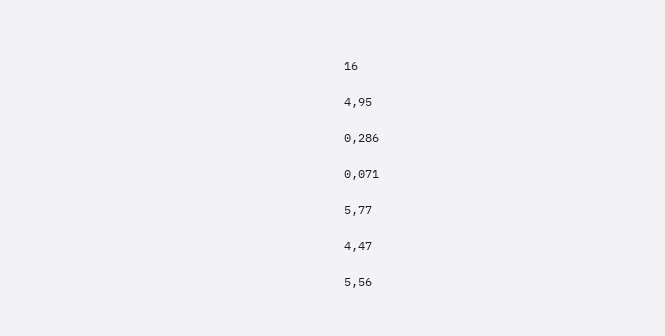16

4,95

0,286

0,071

5,77

4,47

5,56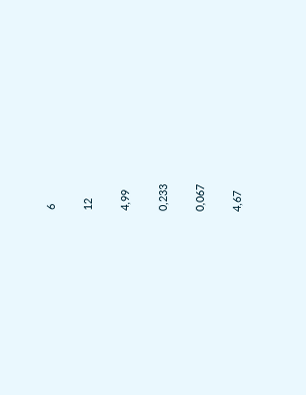6

12

4,99

0,233

0,067

4,67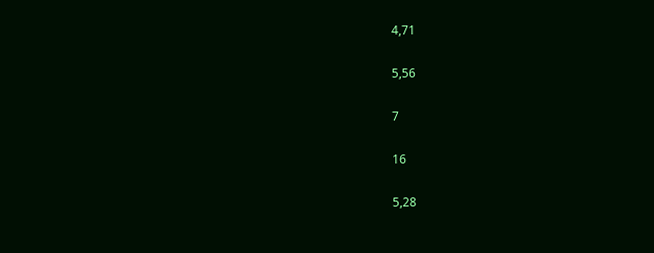4,71

5,56

7

16

5,28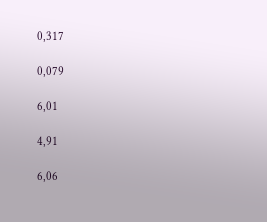0,317

0,079

6,01

4,91

6,06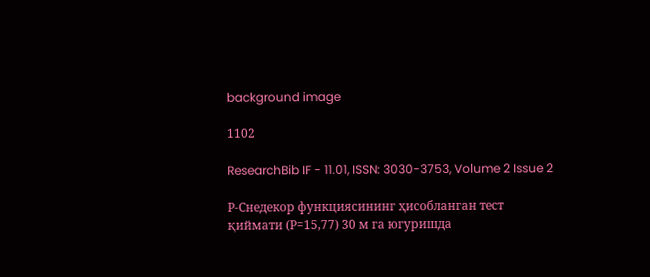background image

1102

ResearchBib IF - 11.01, ISSN: 3030-3753, Volume 2 Issue 2

Р-Снедекор функциясининг ҳисобланган тест қиймати (Р=15,77) 30 м га югуришда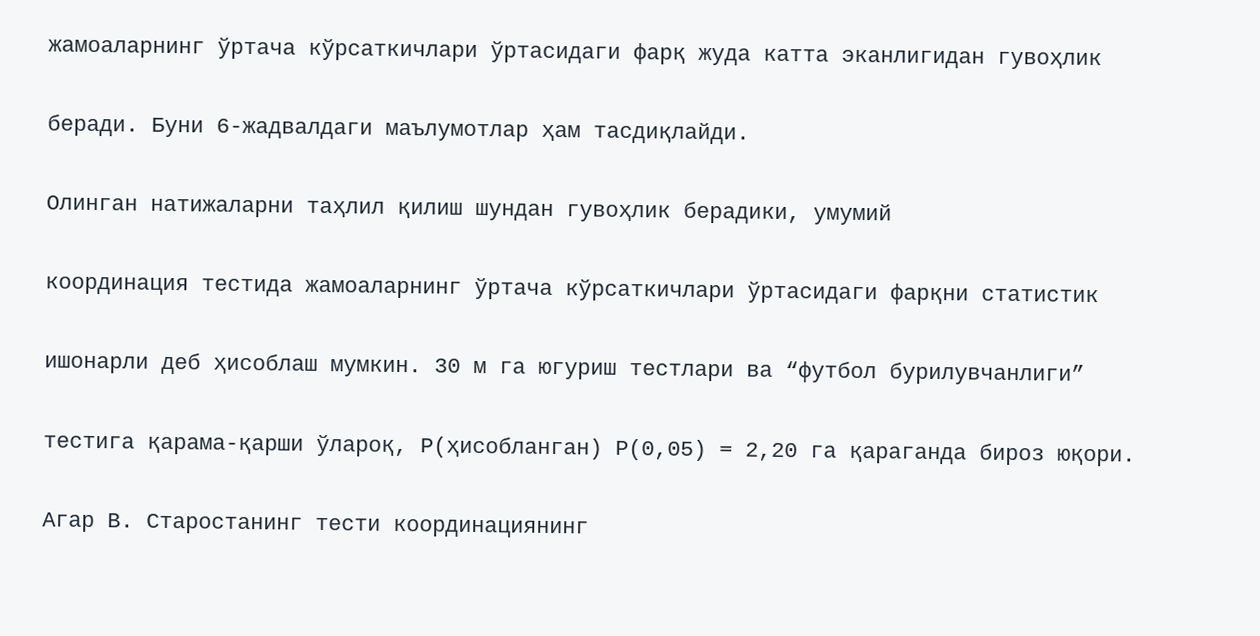жамоаларнинг ўртача кўрсаткичлари ўртасидаги фарқ жуда катта эканлигидан гувоҳлик

беради. Буни 6-жадвалдаги маълумотлар ҳам тасдиқлайди.

Олинган натижаларни таҳлил қилиш шундан гувоҳлик берадики, умумий

координация тестида жамоаларнинг ўртача кўрсаткичлари ўртасидаги фарқни статистик

ишонарли деб ҳисоблаш мумкин. 30 м га югуриш тестлари ва “футбол бурилувчанлиги”

тестига қарама-қарши ўлароқ, Р(ҳисобланган) Р(0,05) = 2,20 га қараганда бироз юқори.

Агар В. Старостанинг тести координациянинг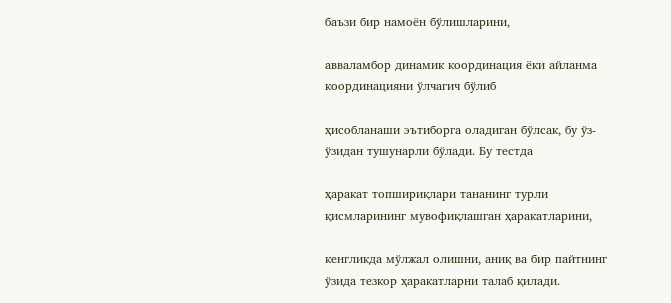баъзи бир намоён бўлишларини,

авваламбор динамик координация ёки айланма координацияни ўлчагич бўлиб

ҳисобланаши эътиборга оладиган бўлсак, бу ўз-ўзидан тушунарли бўлади. Бу тестда

ҳаракат топшириқлари тананинг турли қисмларининг мувофиқлашган ҳаракатларини,

кенгликда мўлжал олишни, аниқ ва бир пайтнинг ўзида тезкор ҳаракатларни талаб қилади.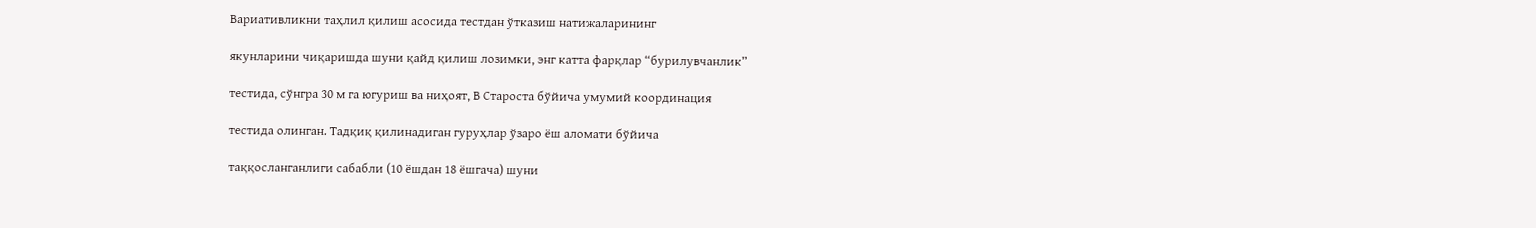Вариативликни таҳлил қилиш асосида тестдан ўтказиш натижаларининг

якунларини чиқаришда шуни қайд қилиш лозимки, энг катта фарқлар “бурилувчанлик”

тестида, сўнгра 30 м га югуриш ва ниҳоят, В Староста бўйича умумий координация

тестида олинган. Тадқиқ қилинадиган гуруҳлар ўзаро ёш аломати бўйича

таққосланганлиги сабабли (10 ёшдан 18 ёшгача) шуни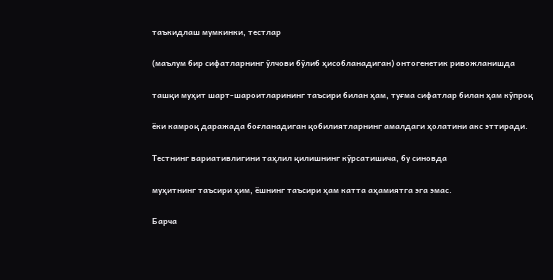таъкидлаш мумкинки, тестлар

(маълум бир сифатларнинг ўлчови бўлиб ҳисобланадиган) онтогенетик ривожланишда

ташқи муҳит шарт-шароитларининг таъсири билан ҳам, туғма сифатлар билан ҳам кўпроқ

ёки камроқ даражада боғланадиган қобилиятларнинг амалдаги ҳолатини акс эттиради.

Тестнинг вариативлигини таҳлил қилишнинг кўрсатишича, бу синовда

муҳитнинг таъсири ҳим, ёшнинг таъсири ҳам катта аҳамиятга эга эмас.

Барча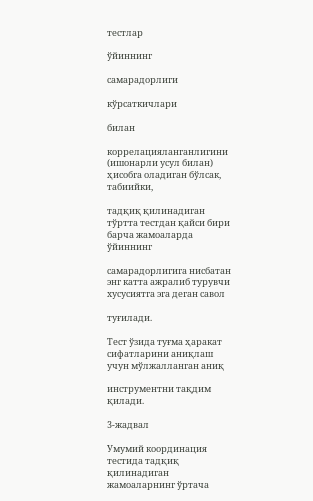тестлар

ўйиннинг

самарадорлиги

кўрсаткичлари

билан

коррелацияланганлигини (ишонарли усул билан) ҳисобга оладиган бўлсак, табиийки,

тадқиқ қилинадиган тўртта тестдан қайси бири барча жамоаларда ўйиннинг

самарадорлигига нисбатан энг катта ажралиб турувчи хусусиятга эга деган савол

туғилади.

Тест ўзида туғма ҳаракат сифатларини аниқлаш учун мўлжалланган аниқ

инструментни тақдим қилади.

3-жадвал

Умумий координация тестида тадқиқ қилинадиган жамоаларнинг ўртача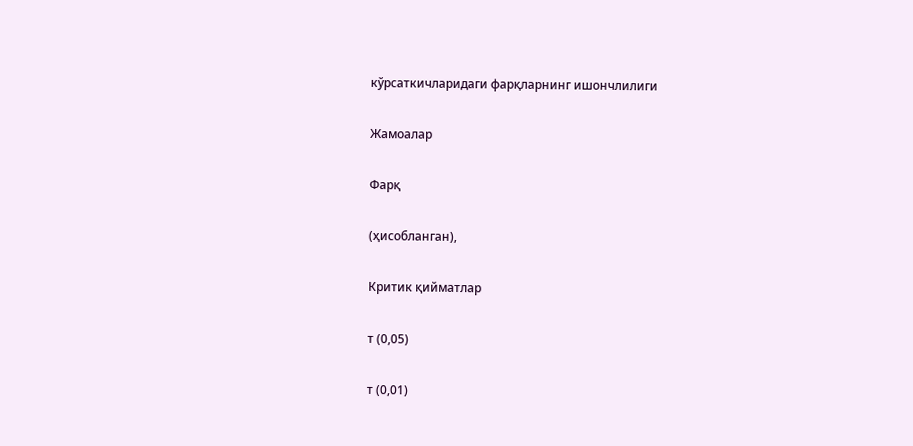кўрсаткичларидаги фарқларнинг ишончлилиги

Жамоалар

Фарқ

(ҳисобланган),

Критик қийматлар

т (0,05)

т (0,01)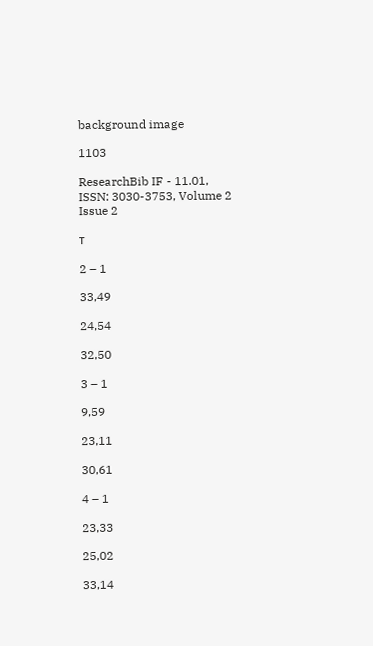background image

1103

ResearchBib IF - 11.01, ISSN: 3030-3753, Volume 2 Issue 2

т

2 – 1

33,49

24,54

32,50

3 – 1

9,59

23,11

30,61

4 – 1

23,33

25,02

33,14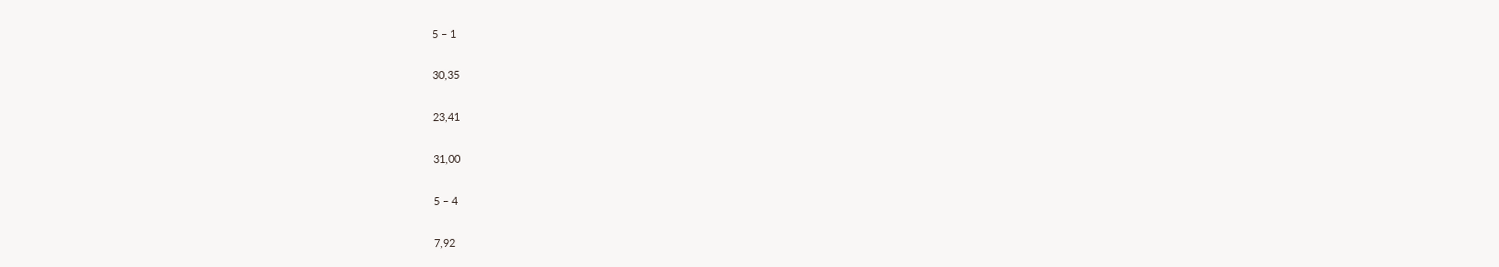5 – 1

30,35

23,41

31,00

5 – 4

7,92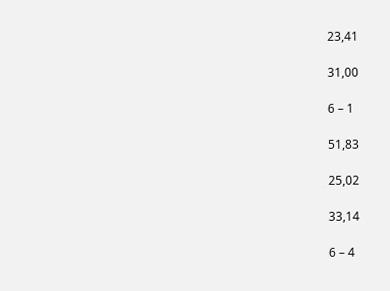23,41

31,00

6 – 1

51,83

25,02

33,14

6 – 4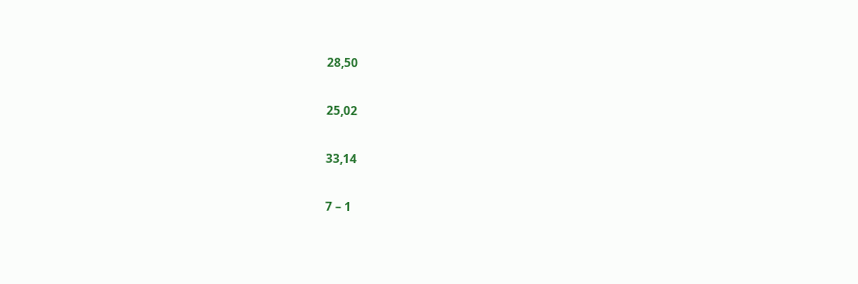28,50

25,02

33,14

7 – 1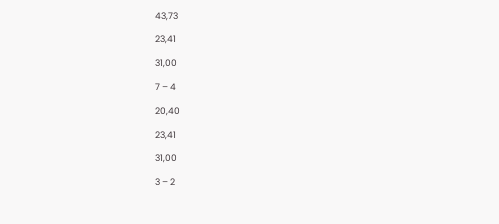43,73

23,41

31,00

7 – 4

20,40

23,41

31,00

3 – 2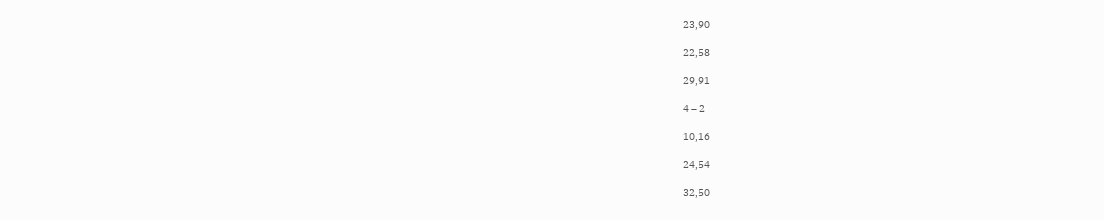23,90

22,58

29,91

4 – 2

10,16

24,54

32,50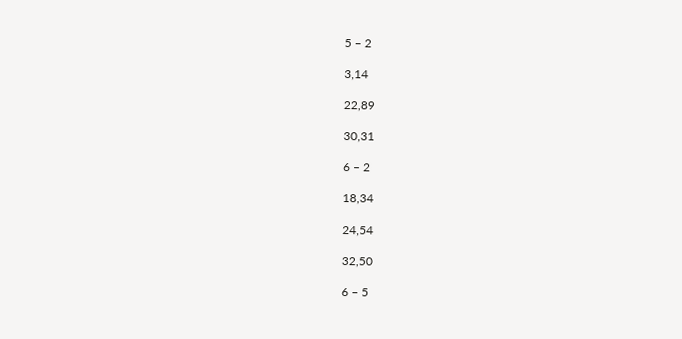5 – 2

3,14

22,89

30,31

6 – 2

18,34

24,54

32,50

6 – 5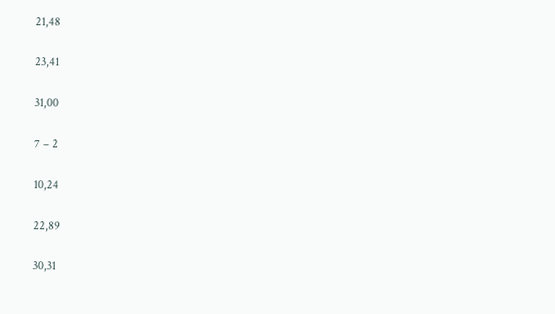21,48

23,41

31,00

7 – 2

10,24

22,89

30,31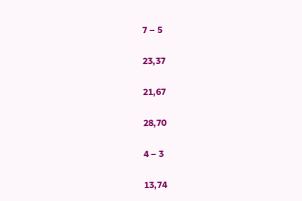7 – 5

23,37

21,67

28,70

4 – 3

13,74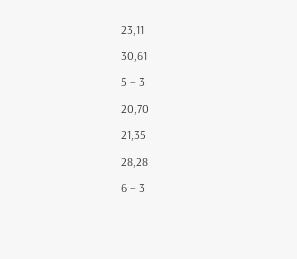23,11

30,61

5 – 3

20,70

21,35

28,28

6 – 3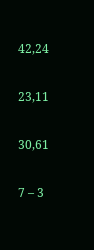42,24

23,11

30,61

7 – 3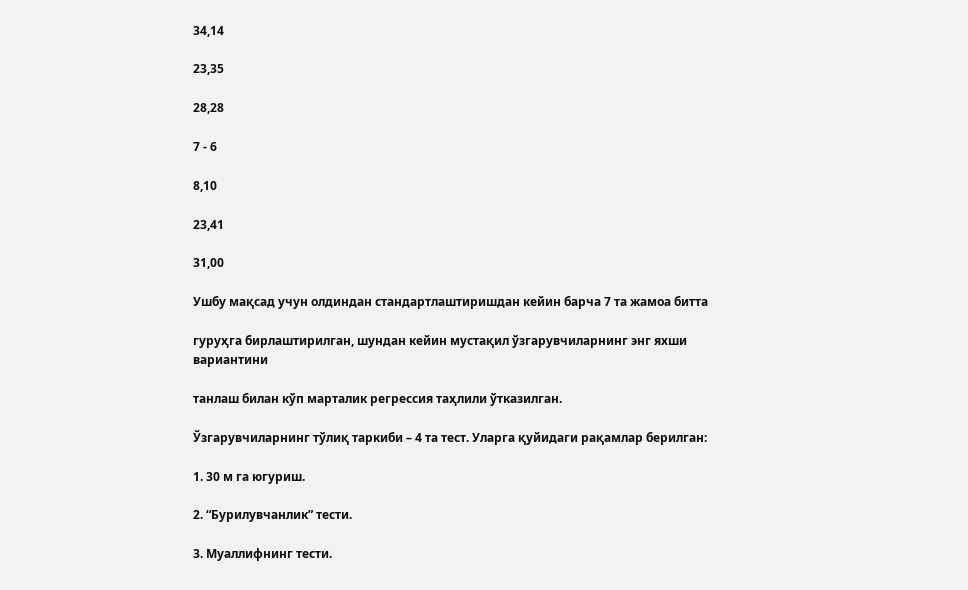34,14

23,35

28,28

7 - 6

8,10

23,41

31,00

Ушбу мақсад учун олдиндан стандартлаштиришдан кейин барча 7 та жамоа битта

гуруҳга бирлаштирилган, шундан кейин мустақил ўзгарувчиларнинг энг яхши вариантини

танлаш билан кўп марталик регрессия таҳлили ўтказилган.

Ўзгарувчиларнинг тўлиқ таркиби – 4 та тест. Уларга қуйидаги рақамлар берилган:

1. 30 м га югуриш.

2. “Бурилувчанлик” тести.

3. Муаллифнинг тести.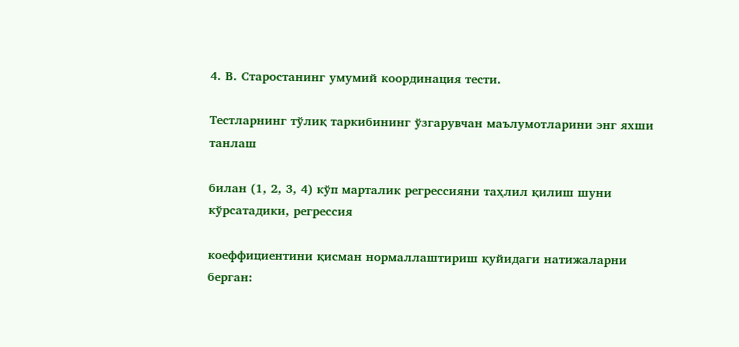4. В. Старостанинг умумий координация тести.

Тестларнинг тўлиқ таркибининг ўзгарувчан маълумотларини энг яхши танлаш

билан (1, 2, 3, 4) кўп марталик регрессияни таҳлил қилиш шуни кўрсатадики, регрессия

коеффициентини қисман нормаллаштириш қуйидаги натижаларни берган: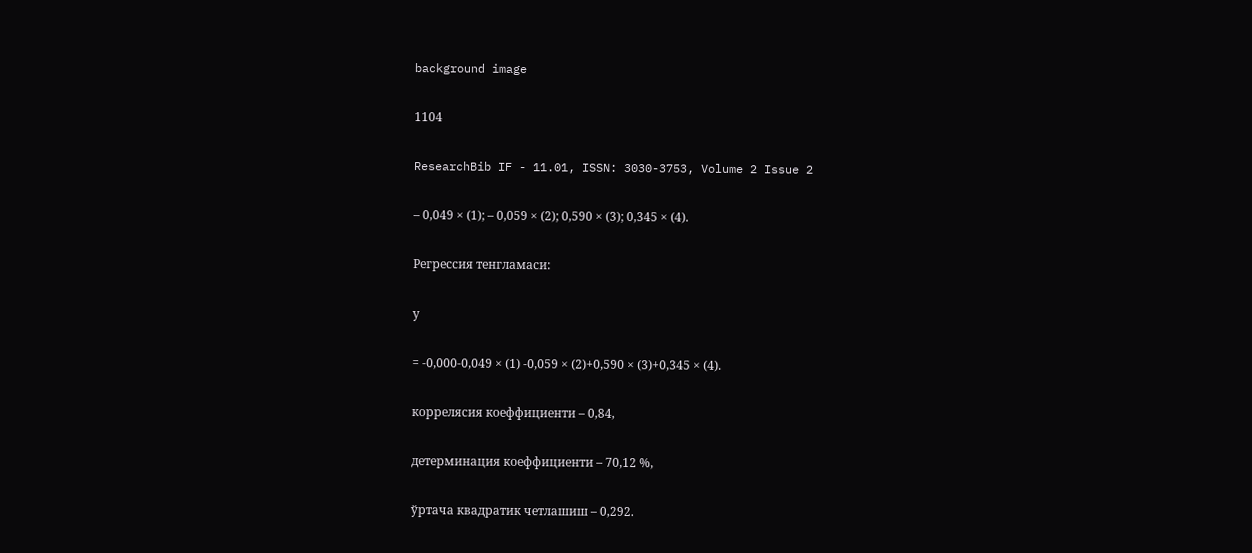background image

1104

ResearchBib IF - 11.01, ISSN: 3030-3753, Volume 2 Issue 2

– 0,049 × (1); – 0,059 × (2); 0,590 × (3); 0,345 × (4).

Регрессия тенгламаси:

у

= -0,000-0,049 × (1) -0,059 × (2)+0,590 × (3)+0,345 × (4).

коррелясия коеффициенти – 0,84,

детерминация коеффициенти – 70,12 %,

ўртача квадратик четлашиш – 0,292.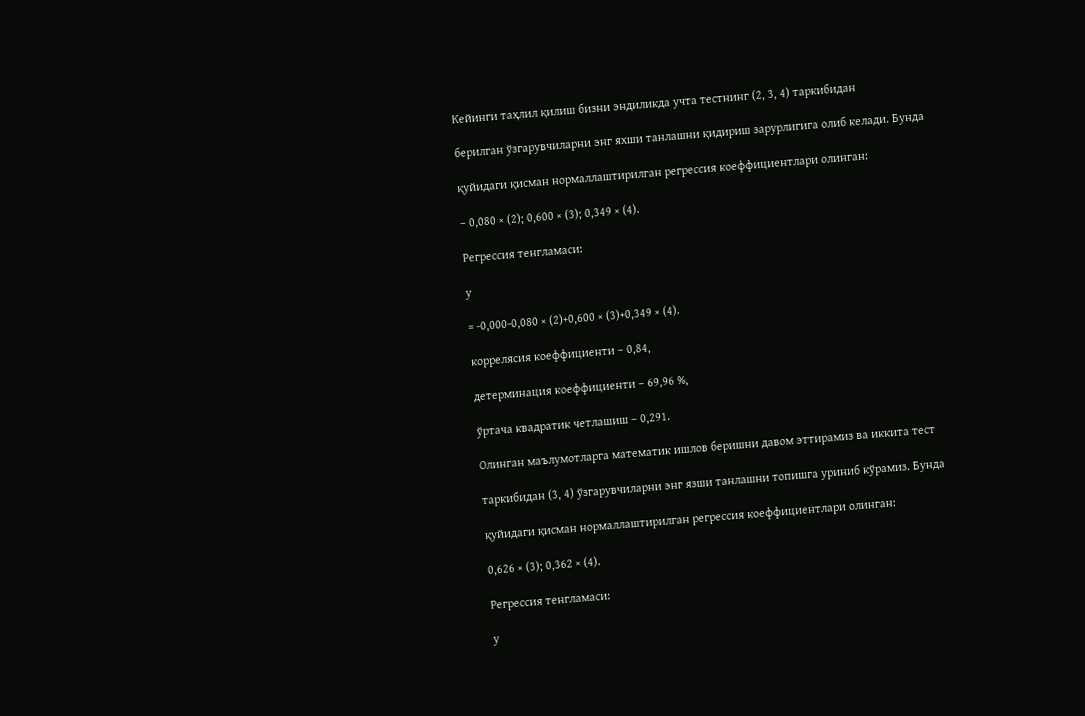Кейинги таҳлил қилиш бизни эндиликда учта тестнинг (2, 3, 4) таркибидан

берилган ўзгарувчиларни энг яхши танлашни қидириш зарурлигига олиб келади. Бунда

қуйидаги қисман нормаллаштирилган регрессия коеффициентлари олинган:

– 0,080 × (2); 0,600 × (3); 0,349 × (4).

Регрессия тенгламаси:

у

= -0,000-0,080 × (2)+0,600 × (3)+0,349 × (4).

коррелясия коеффициенти – 0,84,

детерминация коеффициенти – 69,96 %,

ўртача квадратик четлашиш – 0,291.

Олинган маълумотларга математик ишлов беришни давом эттирамиз ва иккита тест

таркибидан (3, 4) ўзгарувчиларни энг язши танлашни топишга уриниб кўрамиз. Бунда

қуйидаги қисман нормаллаштирилган регрессия коеффициентлари олинган:

0,626 × (3); 0,362 × (4).

Регрессия тенгламаси:

у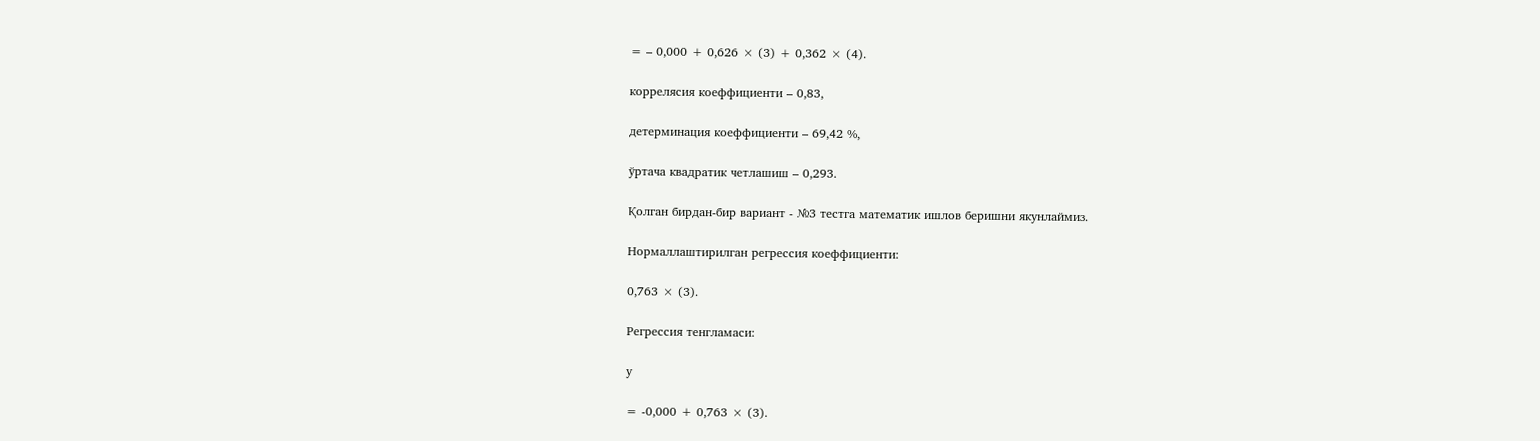= – 0,000 + 0,626 × (3) + 0,362 × (4).

коррелясия коеффициенти – 0,83,

детерминация коеффициенти – 69,42 %,

ўртача квадратик четлашиш – 0,293.

Қолган бирдан-бир вариант - №3 тестга математик ишлов беришни якунлаймиз.

Нормаллаштирилган регрессия коеффициенти:

0,763 × (3).

Регрессия тенгламаси:

у

= -0,000 + 0,763 × (3).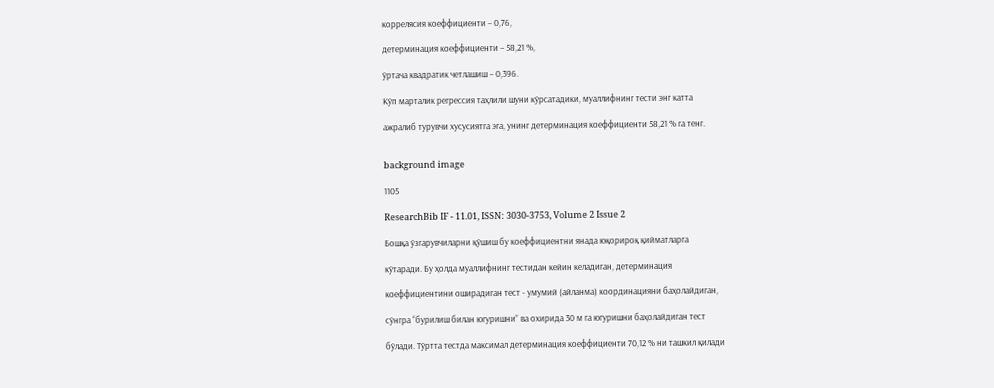коррелясия коеффициенти – 0,76,

детерминация коеффициенти – 58,21 %,

ўртача квадратик четлашиш – 0,396.

Кўп марталик регрессия таҳлили шуни кўрсатадики, муаллифнинг тести энг катта

ажралиб турувчи хусусиятга эга, унинг детерминация коеффициенти 58,21 % га тенг.


background image

1105

ResearchBib IF - 11.01, ISSN: 3030-3753, Volume 2 Issue 2

Бошқа ўзгарувчиларни қўшиш бу коеффициентни янада юқорироқ қийматларга

кўтаради. Бу ҳолда муаллифнинг тестидан кейин келадиган, детерминация

коеффициентини оширадиган тест - умумий (айланма) координацияни баҳолайдиган,

сўнгра “бурилиш билан югуришни” ва охирида 30 м га югуришни баҳолайдиган тест

бўлади. Тўртта тестда максимал детерминация коеффициенти 70,12 % ни ташкил қилади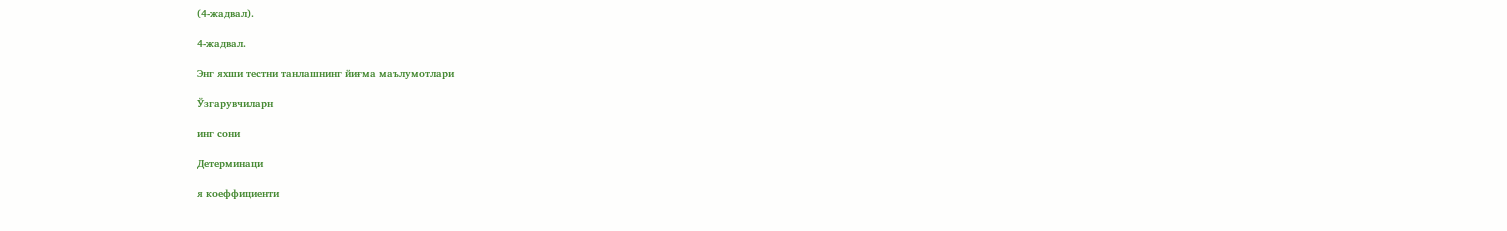(4-жадвал).

4-жадвал.

Энг яхши тестни танлашнинг йиғма маълумотлари

Ўзгарувчиларн

инг сони

Детерминаци

я коеффициенти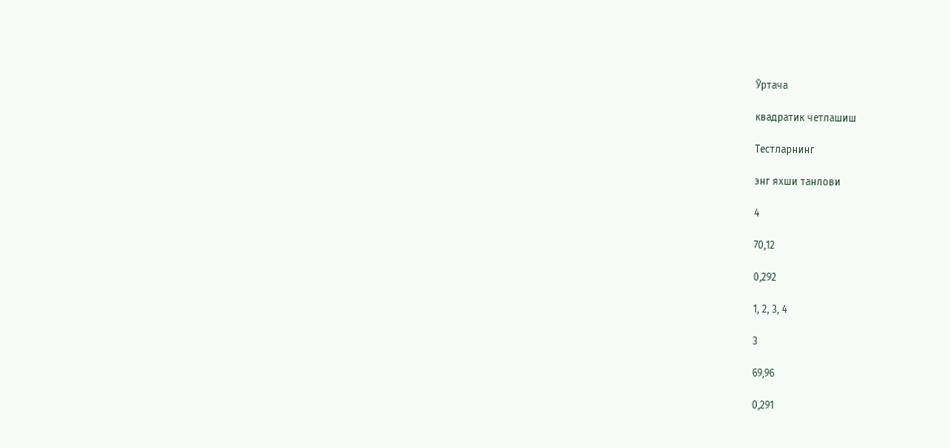Ўртача

квадратик четлашиш

Тестларнинг

энг яхши танлови

4

70,12

0,292

1, 2, 3, 4

3

69,96

0,291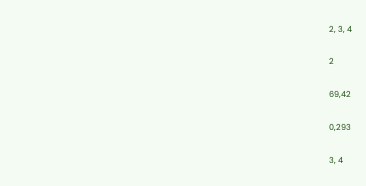2, 3, 4

2

69,42

0,293

3, 4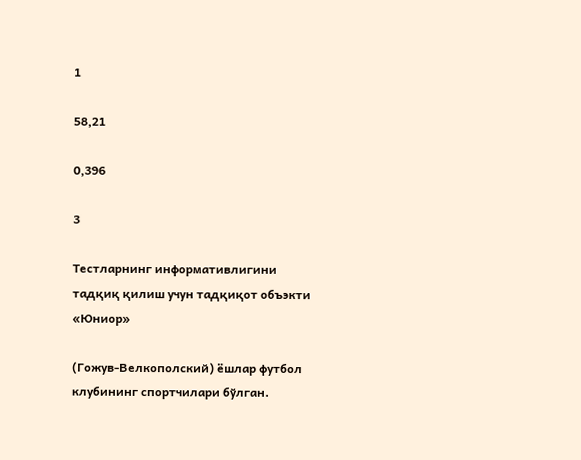1

58,21

0,396

3

Тестларнинг информативлигини тадқиқ қилиш учун тадқиқот объэкти «Юниор»

(Гожув-Велкополский) ёшлар футбол клубининг спортчилари бўлган.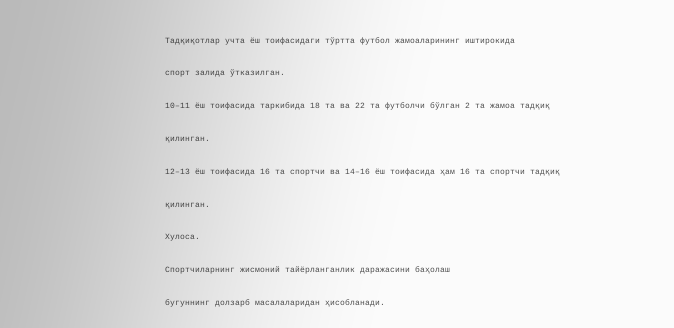Тадқиқотлар учта ёш тоифасидаги тўртта футбол жамоаларининг иштирокида

спорт залида ўтказилган.

10–11 ёш тоифасида таркибида 18 та ва 22 та футболчи бўлган 2 та жамоа тадқиқ

қилинган.

12–13 ёш тоифасида 16 та спортчи ва 14–16 ёш тоифасида ҳам 16 та спортчи тадқиқ

қилинган.

Хулоса.

Спортчиларнинг жисмоний тайёрланганлик даражасини баҳолаш

бугуннинг долзарб масалаларидан ҳисобланади.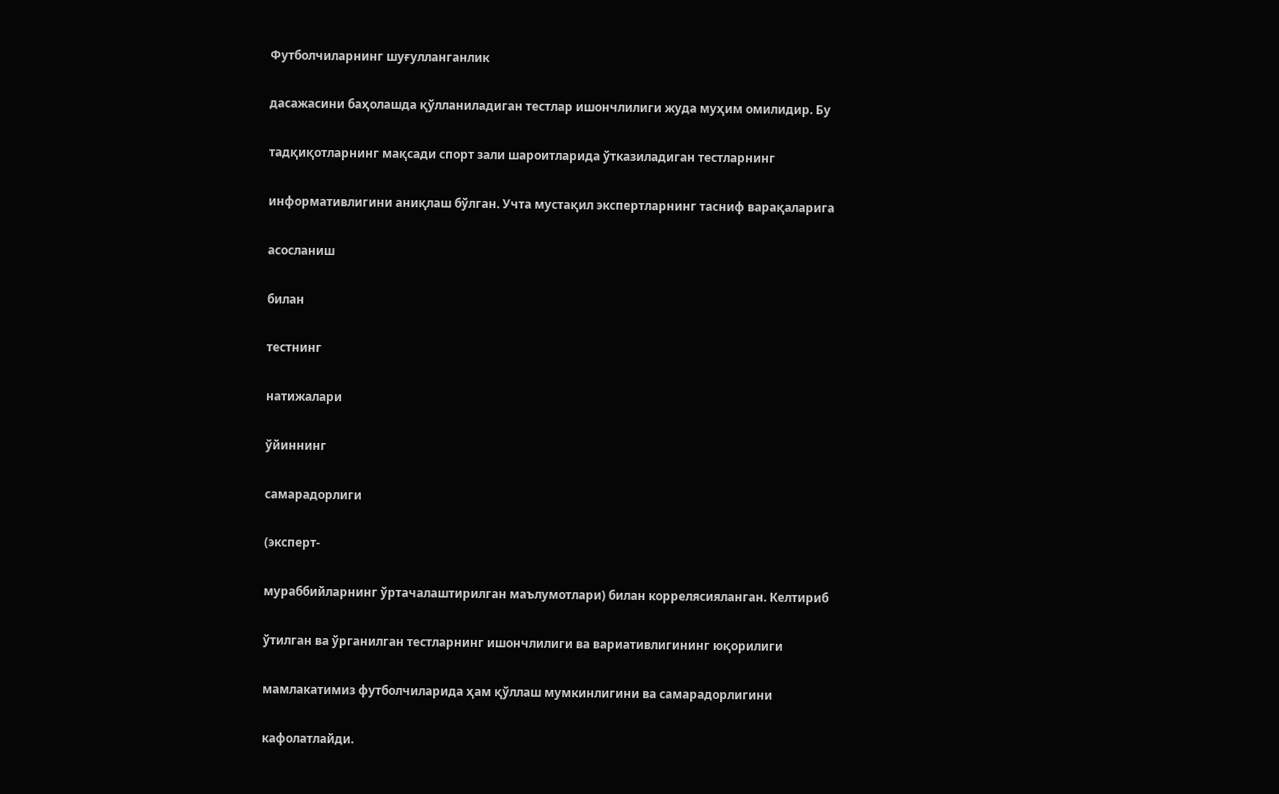Футболчиларнинг шуғулланганлик

дасажасини баҳолашда қўлланиладиган тестлар ишончлилиги жуда муҳим омилидир. Бу

тадқиқотларнинг мақсади спорт зали шароитларида ўтказиладиган тестларнинг

информативлигини аниқлаш бўлган. Учта мустақил экспертларнинг тасниф варақаларига

асосланиш

билан

тестнинг

натижалари

ўйиннинг

самарадорлиги

(эксперт-

мураббийларнинг ўртачалаштирилган маълумотлари) билан коррелясияланган. Келтириб

ўтилган ва ўрганилган тестларнинг ишончлилиги ва вариативлигининг юқорилиги

мамлакатимиз футболчиларида ҳам қўллаш мумкинлигини ва самарадорлигини

кафолатлайди.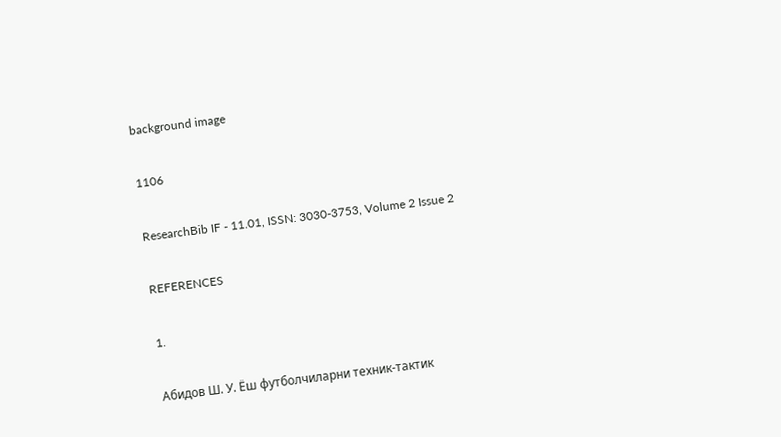background image

1106

ResearchBib IF - 11.01, ISSN: 3030-3753, Volume 2 Issue 2

REFERENCES

1.

Абидов Ш. У. Ёш футболчиларни техник-тактик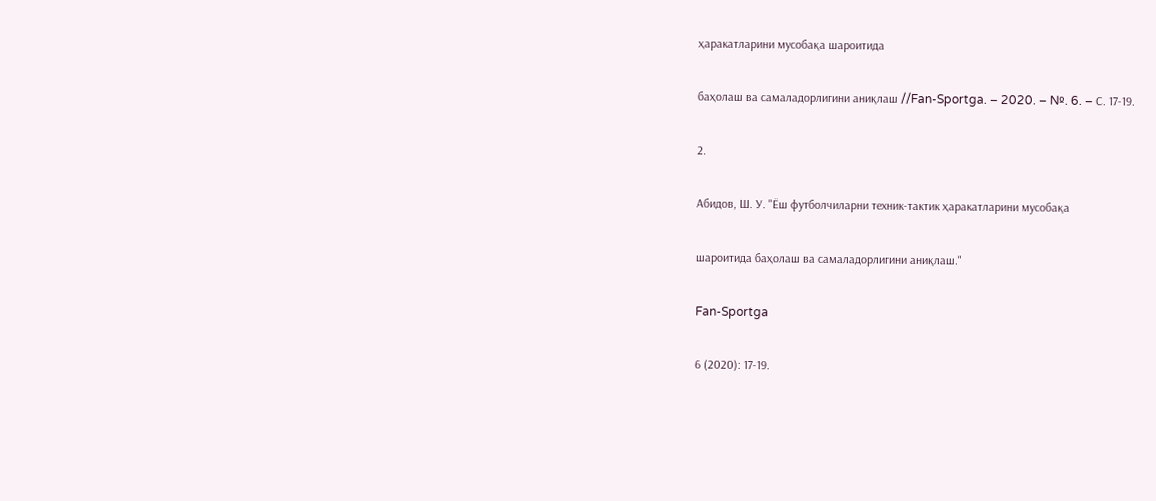ҳаракатларини мусобақа шароитида

баҳолаш ва самаладорлигини аниқлаш //Fan-Sportga. – 2020. – №. 6. – С. 17-19.

2.

Абидов, Ш. У. "Ёш футболчиларни техник-тактик ҳаракатларини мусобақа

шароитида баҳолаш ва самаладорлигини аниқлаш."

Fan-Sportga

6 (2020): 17-19.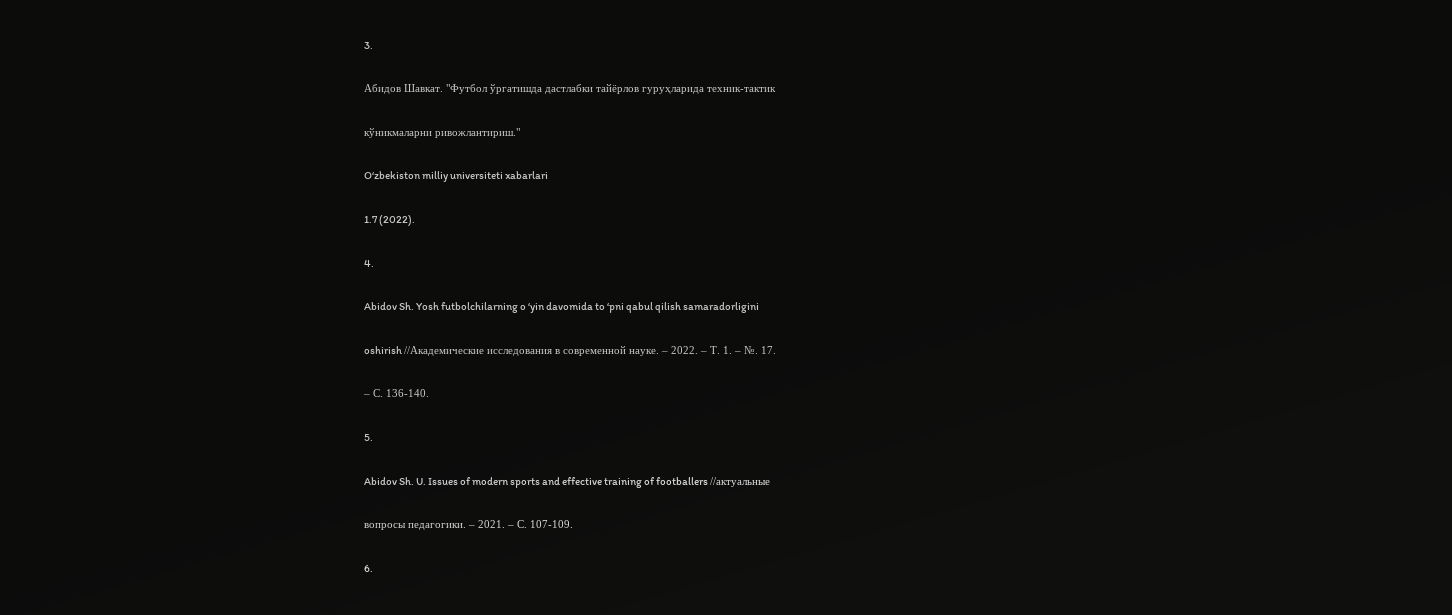3.

Абидов Шавкат. "Футбол ўргатишда дастлабки тайёрлов гуруҳларида техник-тактик

кўникмаларни ривожлантириш."

O‘zbekiston milliy universiteti xabarlari

1.7 (2022).

4.

Abidov Sh. Yosh futbolchilarning o ‘yin davomida to ‘pni qabul qilish samaradorligini

oshirish //Академические исследования в современной науке. – 2022. – Т. 1. – №. 17.

– С. 136-140.

5.

Abidov Sh. U. Issues of modern sports and effective training of footballers //актуальные

вопросы педагогики. – 2021. – С. 107-109.

6.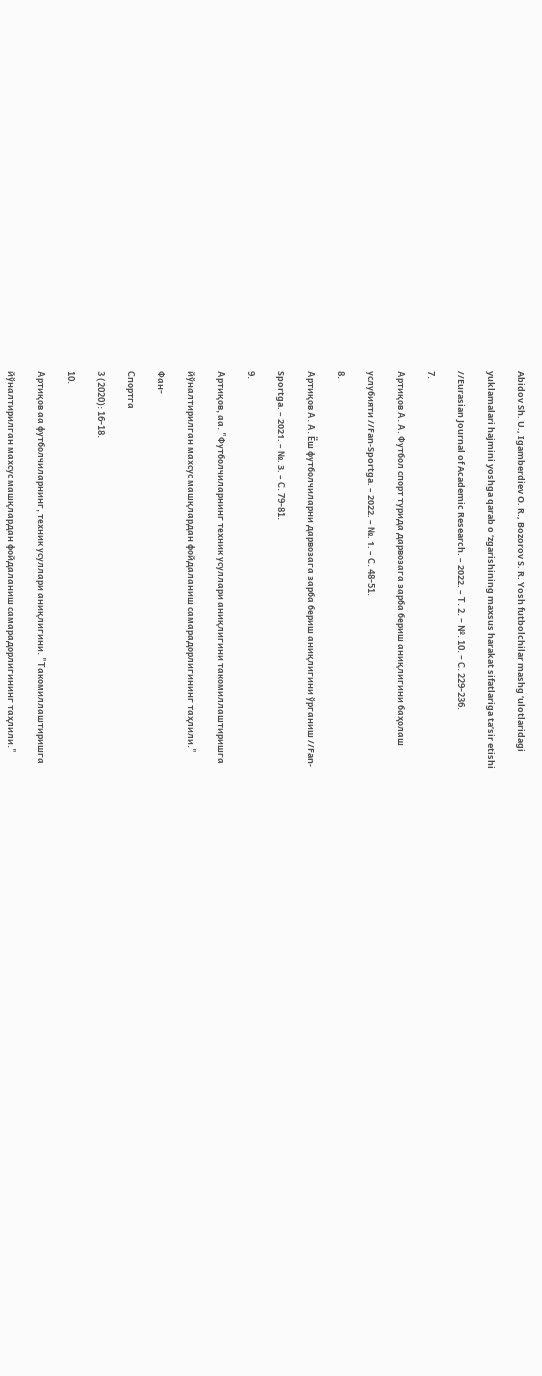Abidov Sh. U., Igamberdiev O. R., Bozorov S. R. Yosh futbolchilar mashg ‘ulotlaridagi

yuklamalari hajmini yoshga qarab o ‘zgarishining maxsus harakat sifatlariga ta’sir etishi

//Eurasian Journal of Academic Research. – 2022. – Т. 2. – №. 10. – С. 229-236.

7.

Артиқов А. А. Футбол спорт турида дарвозага зарба бериш аниқлигини баҳолаш

услубияти //Fan-Sportga. – 2022. – №. 1. – С. 48-51.

8.

Артиқов А. А. Ёш футболчиларни дарвозага зарба бериш аниқлигини ўрганиш //Fan-

Sportga. – 2021. – №. 3. – С. 79-81.

9.

Артиқов, aа. "Футболчиларнинг техник усуллари аниқлигини такомиллаштиришга

йўналтирилган махсус машқлардан фойдаланиш самарадорлигининг таҳлили."

Фан-

Cпортга

3 (2020): 16-18.

10.

Артиқов aа футболчиларнинг, техник усуллари аниқлигини. "Такомиллаштиришга

йўналтирилган махсус машқлардан фойдаланиш самарадорлигининг таҳлили."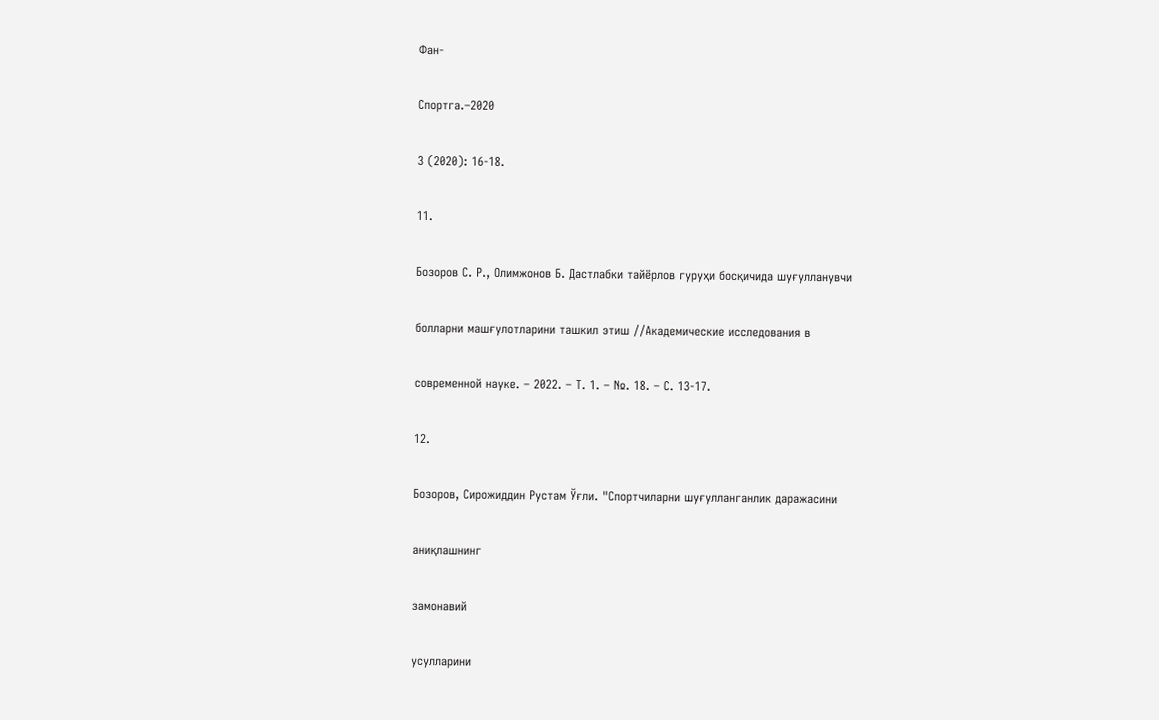Фан-

Cпортга.–2020

3 (2020): 16-18.

11.

Бозоров С. Р., Олимжонов Б. Дастлабки тайёрлов гуруҳи босқичида шуғулланувчи

болларни машғулотларини ташкил этиш //Академические исследования в

современной науке. – 2022. – Т. 1. – №. 18. – С. 13-17.

12.

Бозоров, Сирожиддин Рустам Ўғли. "Спортчиларни шуғулланганлик даражасини

аниқлашнинг

замонавий

усулларини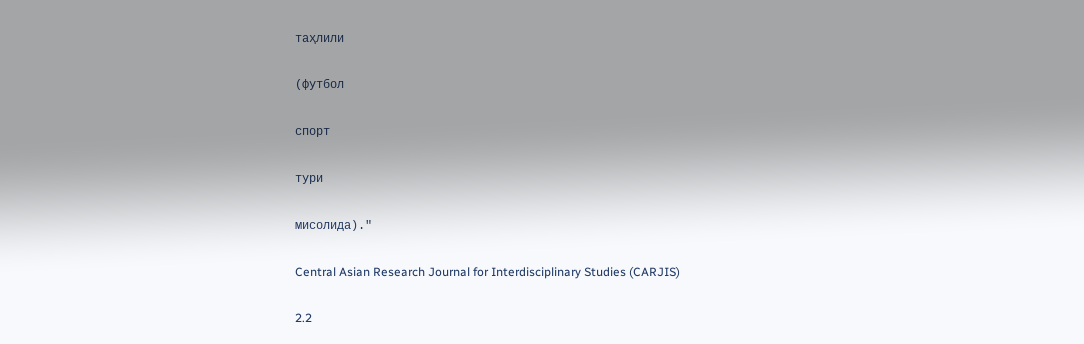таҳлили

(футбол

спорт

тури

мисолида)."

Central Asian Research Journal for Interdisciplinary Studies (CARJIS)

2.2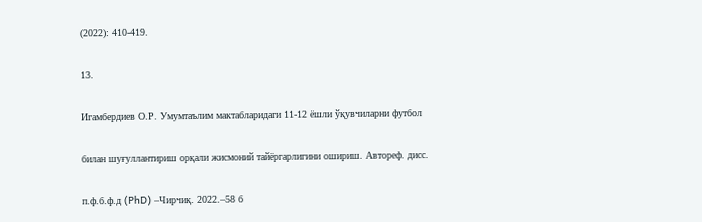(2022): 410-419.

13.

Игамбердиев О.Р. Умумтаълим мактабларидаги 11-12 ёшли ўқувчиларни футбол

билан шуғуллантириш орқали жисмоний тайёргарлигини ошириш. Автореф. дисс.

п.ф.б.ф.д (PhD) –Чирчиқ. 2022.–58 б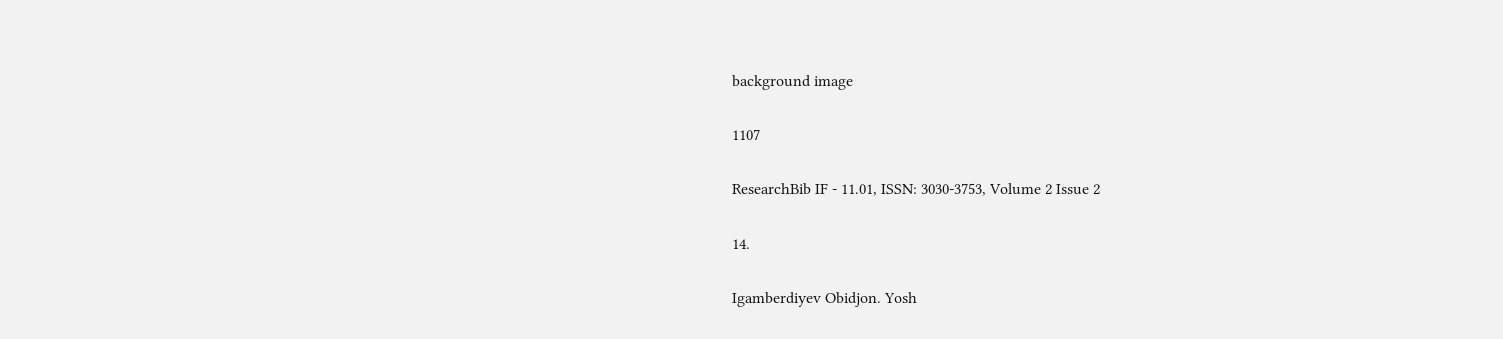background image

1107

ResearchBib IF - 11.01, ISSN: 3030-3753, Volume 2 Issue 2

14.

Igamberdiyev Obidjon. Yosh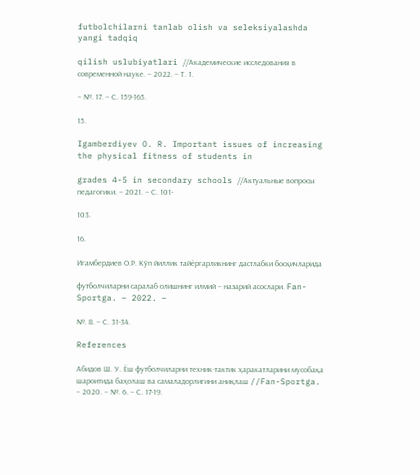futbolchilarni tanlab olish va seleksiyalashda yangi tadqiq

qilish uslubiyatlari //Академические исследования в современной науке. – 2022. – Т. 1.

– №. 17. – С. 159-165.

15.

Igamberdiyev O. R. Important issues of increasing the physical fitness of students in

grades 4-5 in secondary schools //Актуальные вопросы педагогики. – 2021. – С. 101-

103.

16.

Игамбердиев О.Р. Кўп йиллик тайёргарликнинг дастлабки босқичларида

футболчиларни саралаб олишнинг илмий – назарий асослари. Fan-Sportga. – 2022. –

№. 8. – С. 31-34.

References

Абидов Ш. У. Ёш футболчиларни техник-тактик ҳаракатларини мусобақа шароитида баҳолаш ва самаладорлигини аниқлаш //Fan-Sportga. – 2020. – №. 6. – С. 17-19.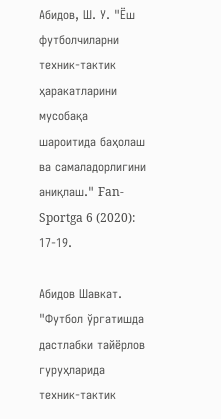Абидов, Ш. У. "Ёш футболчиларни техник-тактик ҳаракатларини мусобақа шароитида баҳолаш ва самаладорлигини аниқлаш." Fan-Sportga 6 (2020): 17-19.

Абидов Шавкат. "Футбол ўргатишда дастлабки тайёрлов гуруҳларида техник-тактик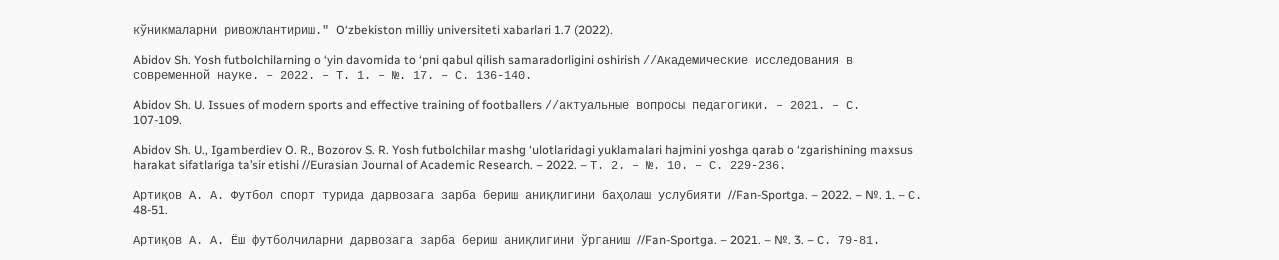кўникмаларни ривожлантириш." O‘zbekiston milliy universiteti xabarlari 1.7 (2022).

Abidov Sh. Yosh futbolchilarning o ‘yin davomida to ‘pni qabul qilish samaradorligini oshirish //Академические исследования в современной науке. – 2022. – Т. 1. – №. 17. – С. 136-140.

Abidov Sh. U. Issues of modern sports and effective training of footballers //актуальные вопросы педагогики. – 2021. – С. 107-109.

Abidov Sh. U., Igamberdiev O. R., Bozorov S. R. Yosh futbolchilar mashg ‘ulotlaridagi yuklamalari hajmini yoshga qarab o ‘zgarishining maxsus harakat sifatlariga ta’sir etishi //Eurasian Journal of Academic Research. – 2022. – Т. 2. – №. 10. – С. 229-236.

Артиқов А. А. Футбол спорт турида дарвозага зарба бериш аниқлигини баҳолаш услубияти //Fan-Sportga. – 2022. – №. 1. – С. 48-51.

Артиқов А. А. Ёш футболчиларни дарвозага зарба бериш аниқлигини ўрганиш //Fan-Sportga. – 2021. – №. 3. – С. 79-81.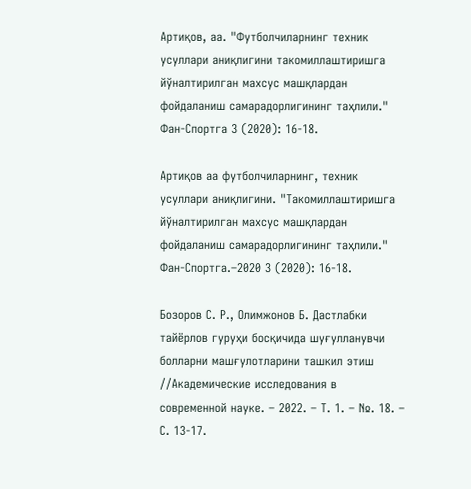Артиқов, aа. "Футболчиларнинг техник усуллари аниқлигини такомиллаштиришга йўналтирилган махсус машқлардан фойдаланиш самарадорлигининг таҳлили." Фан-Cпортга 3 (2020): 16-18.

Артиқов aа футболчиларнинг, техник усуллари аниқлигини. "Такомиллаштиришга йўналтирилган махсус машқлардан фойдаланиш самарадорлигининг таҳлили." Фан-Cпортга.–2020 3 (2020): 16-18.

Бозоров С. Р., Олимжонов Б. Дастлабки тайёрлов гуруҳи босқичида шуғулланувчи болларни машғулотларини ташкил этиш //Академические исследования в современной науке. – 2022. – Т. 1. – №. 18. – С. 13-17.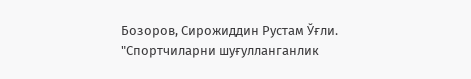Бозоров, Сирожиддин Рустам Ўғли. "Спортчиларни шуғулланганлик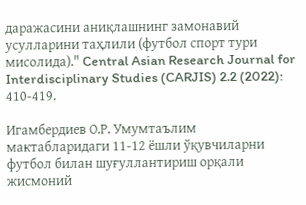даражасини аниқлашнинг замонавий усулларини таҳлили (футбол спорт тури мисолида)." Central Asian Research Journal for Interdisciplinary Studies (CARJIS) 2.2 (2022): 410-419.

Игамбердиев О.Р. Умумтаълим мактабларидаги 11-12 ёшли ўқувчиларни футбол билан шуғуллантириш орқали жисмоний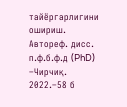тайёргарлигини ошириш. Автореф. дисс. п.ф.б.ф.д (PhD) –Чирчиқ. 2022.–58 б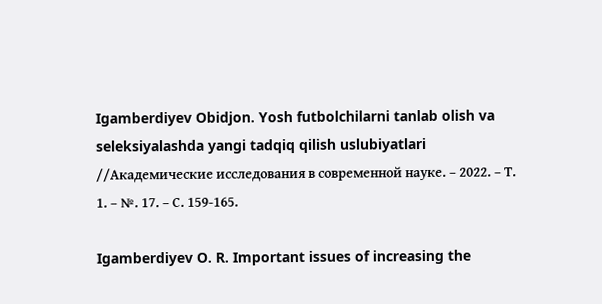Igamberdiyev Obidjon. Yosh futbolchilarni tanlab olish va seleksiyalashda yangi tadqiq qilish uslubiyatlari //Академические исследования в современной науке. – 2022. – Т. 1. – №. 17. – С. 159-165.

Igamberdiyev O. R. Important issues of increasing the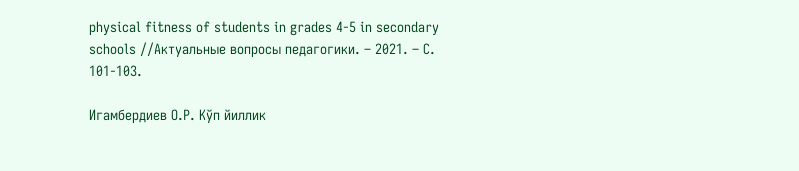physical fitness of students in grades 4-5 in secondary schools //Актуальные вопросы педагогики. – 2021. – С. 101-103.

Игамбердиев О.Р. Кўп йиллик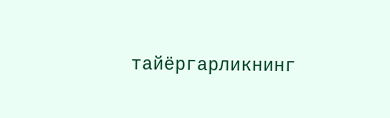тайёргарликнинг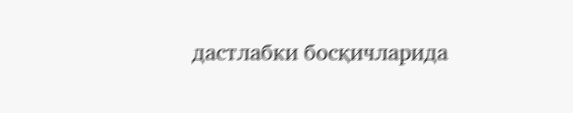дастлабки босқичларида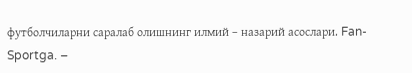футболчиларни саралаб олишнинг илмий – назарий асослари. Fan-Sportga. –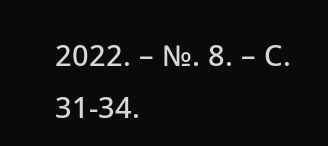2022. – №. 8. – С. 31-34.